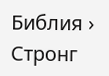Библия › Стронг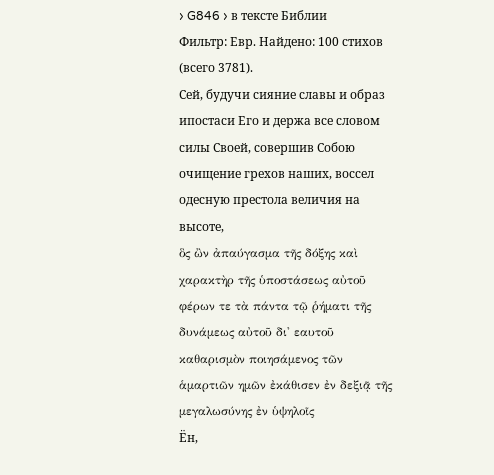› G846 › в тексте Библии
Фильтр: Евр. Найдено: 100 стихов (всего 3781).
Сей, будучи сияние славы и образ ипостаси Его и держа все словом силы Своей, совершив Собою очищение грехов наших, воссел одесную престола величия на высоте,
ὃς ὢν ἀπαύγασμα τῆς δόξης καὶ χαρακτὴρ τῆς ὑποστάσεως αὐτοῦ φέρων τε τὰ πάντα τῷ ῥήματι τῆς δυνάμεως αὐτοῦ δι' εαυτοῦ καθαρισμὸν ποιησάμενος τῶν ἁμαρτιῶν ημῶν ἐκάθισεν ἐν δεξιᾷ τῆς μεγαλωσύνης ἐν ὑψηλοῖς
Ён,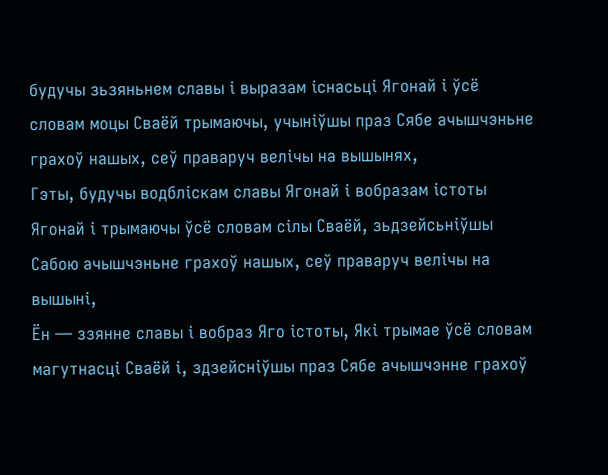будучы зьзяньнем славы і выразам існасьці Ягонай і ўсё словам моцы Сваёй трымаючы, учыніўшы праз Сябе ачышчэньне грахоў нашых, сеў праваруч велічы на вышынях,
Гэты, будучы водбліскам славы Ягонай і вобразам істоты Ягонай і трымаючы ўсё словам сілы Сваёй, зьдзейсьніўшы Сабою ачышчэньне грахоў нашых, сеў праваруч велічы на вышыні,
Ён — ззянне славы і вобраз Яго істоты, Які трымае ўсё словам магутнасці Сваёй і, здзейсніўшы праз Сябе ачышчэнне грахоў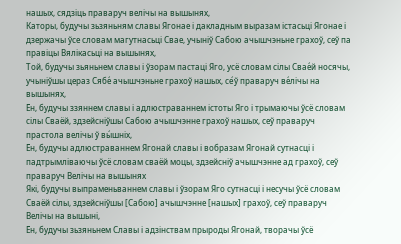нашых, сядзіць праваруч велічы на вышынях,
Каторы, будучы зьзяньням славы Ягонае і дакладным выразам істасьці Ягонае і дзержачы ўсе словам магутнасьці Свае, учыніў Сабою ачышчэньне грахоў, сеў па правіцы Вялікасьці на вышынях,
Той, будучы зьяньнем славы і ўзорам пастаці Яго, усё словам сілы Свае́й носячы, учыніўшы цераз Сябе́ ачышчэньне грахоў нашых, се́ў праваруч ве́лічы на вышынях,
Ён, будучы ззяннем славы і адлюстраваннем істоты Яго і трымаючы ўсё словам сілы Сваёй, здзейсніўшы Сабою ачышчэнне грахоў нашых, сеў праваруч прастола велічы ў вы́шніх,
Ён, будучы адлюстраваннем Ягонай славы і вобразам Ягонай сутнасці і падтрымліваючы ўсё словам сваёй моцы, здзейсніў ачышчэнне ад грахоў, сеў праваруч Велічы на вышынях
Які, будучы выпраменьваннем славы і ўзорам Яго сутнасці і несучы ўсё словам Сваёй сілы, здзейсніўшы [Сабою] ачышчэнне [нашых] грахоў, сеў праваруч Велічы на вышыні,
Ён, будучы зьзяньнем Славы і адзінствам прыроды Ягонай, творачы ўсё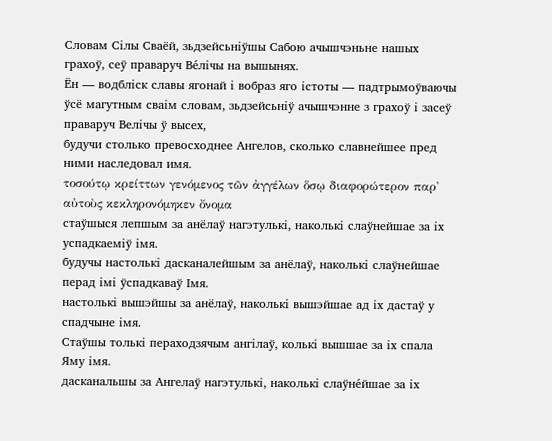Словам Сілы Сваёй, зьдзейсьніўшы Сабою ачышчэньне нашых грахоў, сеў праваруч Ве́лічы на вышынях.
Ён — водбліск славы ягонай і вобраз яго істоты — падтрымоўваючы ўсё магутным сваім словам, зьдзейсьніў ачышчэнне з грахоў і засеў праваруч Велічы ў высех,
будучи столько превосходнее Ангелов, сколько славнейшее пред ними наследовал имя.
τοσούτῳ κρείττων γενόμενος τῶν ἀγγέλων ὅσῳ διαφορώτερον παρ' αὐτοὺς κεκληρονόμηκεν ὄνομα
стаўшыся лепшым за анёлаў нагэтулькі, наколькі слаўнейшае за іх успадкаеміў імя.
будучы настолькі дасканалейшым за анёлаў, наколькі слаўнейшае перад імі ўспадкаваў Імя.
настолькі вышэйшы за анёлаў, наколькі вышэйшае ад іх дастаў у спадчыне імя.
Стаўшы толькі пераходзячым ангілаў, колькі вышшае за іх спала Яму імя.
дасканальшы за Ангелаў нагэтулькі, наколькі слаўне́йшае за іх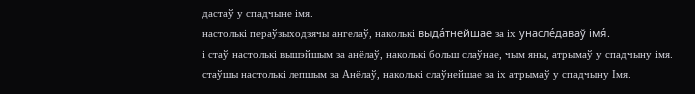дастаў у спадчыне імя.
настолькі пераўзыходзячы ангелаў, наколькі выда́тнейшае за іх унасле́даваў імя́.
і стаў настолькі вышэйшым за анёлаў, наколькі больш слаўнае, чым яны, атрымаў у спадчыну імя.
стаўшы настолькі лепшым за Анёлаў, наколькі слаўнейшае за іх атрымаў у спадчыну Імя.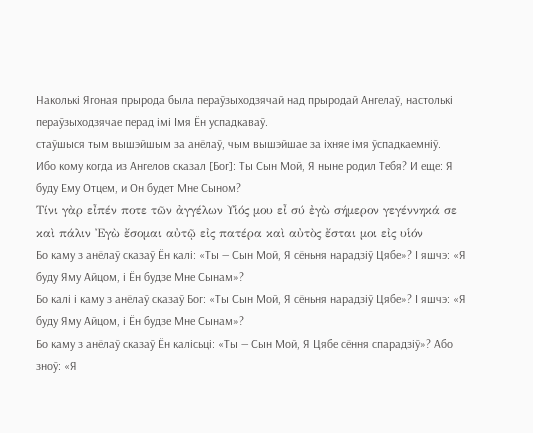Наколькі Ягоная прырода была пераўзыходзячай над прыродай Ангелаў, настолькі пераўзыходзячае перад імі Імя Ён успадкаваў.
стаўшыся тым вышэйшым за анёлаў, чым вышэйшае за іхняе імя ўспадкаемніў.
Ибо кому когда из Ангелов сказал [Бог]: Ты Сын Мой, Я ныне родил Тебя? И еще: Я буду Ему Отцем, и Он будет Мне Сыном?
Τίνι γὰρ εἶπέν ποτε τῶν ἀγγέλων Υἱός μου εἶ σύ ἐγὼ σήμερον γεγέννηκά σε καὶ πάλιν Ἐγὼ ἔσομαι αὐτῷ εἰς πατέρα καὶ αὐτὸς ἔσται μοι εἰς υἱόν
Бо каму з анёлаў сказаў Ён калі: «Ты — Сын Мой, Я сёньня нарадзіў Цябе»? І яшчэ: «Я буду Яму Айцом, і Ён будзе Мне Сынам»?
Бо калі і каму з анёлаў сказаў Бог: «Ты Сын Мой, Я сёньня нарадзіў Цябе»? І яшчэ: «Я буду Яму Айцом, і Ён будзе Мне Сынам»?
Бо каму з анёлаў сказаў Ён калісьці: «Ты — Сын Мой, Я Цябе сёння спарадзіў»? Або зноў: «Я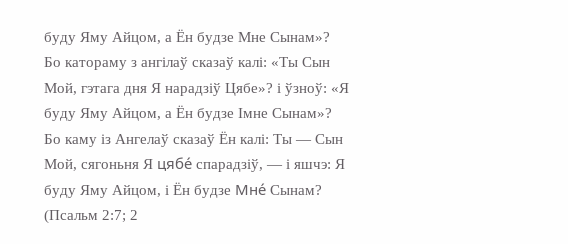буду Яму Айцом, а Ён будзе Мне Сынам»?
Бо катораму з ангілаў сказаў калі: «Ты Сын Мой, гэтага дня Я нарадзіў Цябе»? і ўзноў: «Я буду Яму Айцом, а Ён будзе Імне Сынам»?
Бо каму із Ангелаў сказаў Ён калі: Ты — Сын Мой, сягоньня Я цябе́ спарадзіў, — і яшчэ: Я буду Яму Айцом, і Ён будзе Мне́ Сынам? (Псальм 2:7; 2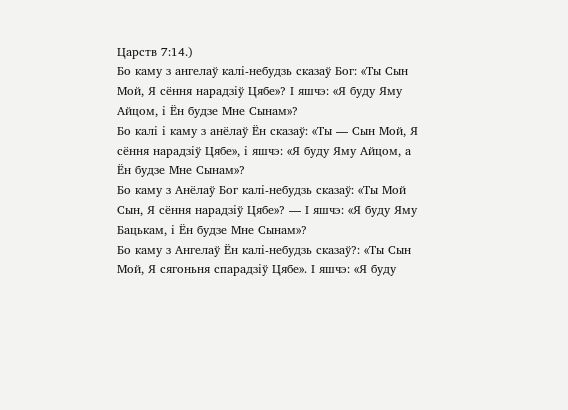Царств 7:14.)
Бо каму з ангелаў калі-небудзь сказаў Бог: «Ты Сын Мой, Я сёння нарадзіў Цябе»? І яшчэ: «Я буду Яму Айцом, і Ён будзе Мне Сынам»?
Бо калі і каму з анёлаў Ён сказаў: «Ты — Сын Мой, Я сёння нарадзіў Цябе», і яшчэ: «Я буду Яму Айцом, а Ён будзе Мне Сынам»?
Бо каму з Анёлаў Бог калі-небудзь сказаў: «Ты Мой Сын, Я сёння нарадзіў Цябе»? — І яшчэ: «Я буду Яму Бацькам, і Ён будзе Мне Сынам»?
Бо каму з Ангелаў Ён калі-небудзь сказаў?: «Ты Сын Мой, Я сягоньня спарадзіў Цябе». І яшчэ: «Я буду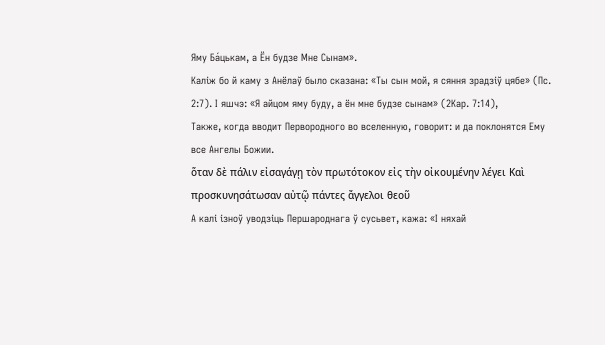Яму Ба́цькам, а Ён будзе Мне Сынам».
Каліж бо й каму з Анёлаў было сказана: «Ты сын мой, я сяння зрадзіў цябе» (Пс. 2:7). І яшчэ: «Я айцом яму буду, а ён мне будзе сынам» (2Кар. 7:14),
Также, когда вводит Первородного во вселенную, говорит: и да поклонятся Ему все Ангелы Божии.
ὅταν δὲ πάλιν εἰσαγάγῃ τὸν πρωτότοκον εἰς τὴν οἰκουμένην λέγει Καὶ προσκυνησάτωσαν αὐτῷ πάντες ἄγγελοι θεοῦ
А калі ізноў уводзіць Першароднага ў сусьвет, кажа: «І няхай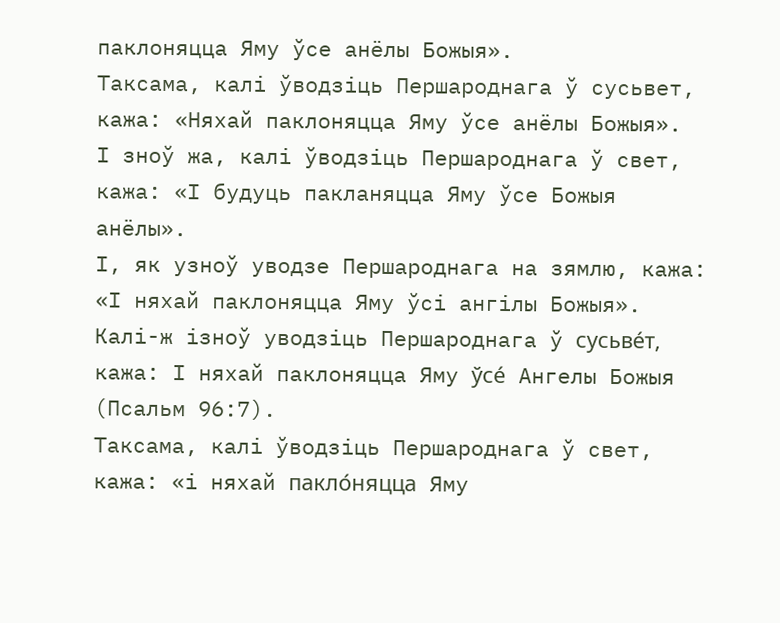паклоняцца Яму ўсе анёлы Божыя».
Таксама, калі ўводзіць Першароднага ў сусьвет, кажа: «Няхай паклоняцца Яму ўсе анёлы Божыя».
І зноў жа, калі ўводзіць Першароднага ў свет, кажа: «І будуць пакланяцца Яму ўсе Божыя анёлы».
І, як узноў уводзе Першароднага на зямлю, кажа: «І няхай паклоняцца Яму ўсі ангілы Божыя».
Калі-ж ізноў уводзіць Першароднага ў сусьве́т, кажа: І няхай паклоняцца Яму ўсе́ Ангелы Божыя (Псальм 96:7).
Таксама, калі ўводзіць Першароднага ў свет, кажа: «і няхай пакло́няцца Яму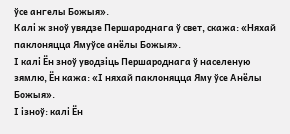ўсе ангелы Божыя».
Калі ж зноў увядзе Першароднага ў свет, скажа: «Няхай паклоняцца Ямуўсе анёлы Божыя».
І калі Ён зноў уводзіць Першароднага ў населеную зямлю, Ён кажа: «І няхай паклоняцца Яму ўсе Анёлы Божыя».
І ізноў: калі Ён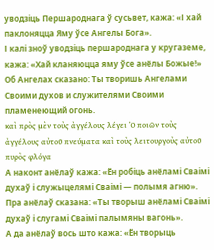уводзіць Першароднага ў сусьвет, кажа: «І хай паклоняцца Яму ўсе Ангелы Бога».
І калі зноў уводзіць першароднага у кругаземе, кажа: «Хай кланяюцца яму ўсе анёлы Божые!»
Об Ангелах сказано: Ты творишь Ангелами Своими духов и служителями Своими пламенеющий огонь.
καὶ πρὸς μὲν τοὺς ἀγγέλους λέγει Ὁ ποιῶν τοὺς ἀγγέλους αὐτοῦ πνεύματα καὶ τοὺς λειτουργοὺς αὐτοῦ πυρὸς φλόγα
А наконт анёлаў кажа: «Ён робіць анёламі Сваімі духаў і служыцелямі Сваімі — полымя агню».
Пра анёлаў сказана: «Ты творыш анёламі Сваімі духаў і слугамі Сваімі палымяны вагонь».
А да анёлаў вось што кажа: «Ён творыць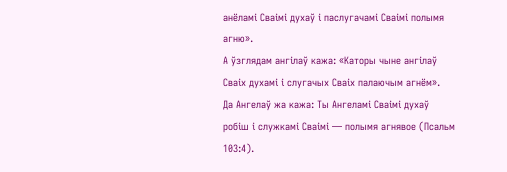анёламі Сваімі духаў і паслугачамі Сваімі полымя агню».
А ўзглядам ангілаў кажа: «Каторы чыне ангілаў Сваіх духамі і слугачых Сваіх палаючым агнём».
Да Ангелаў жа кажа: Ты Ангеламі Сваімі духаў робіш і служкамі Сваімі — полымя агнявое (Псальм 103:4).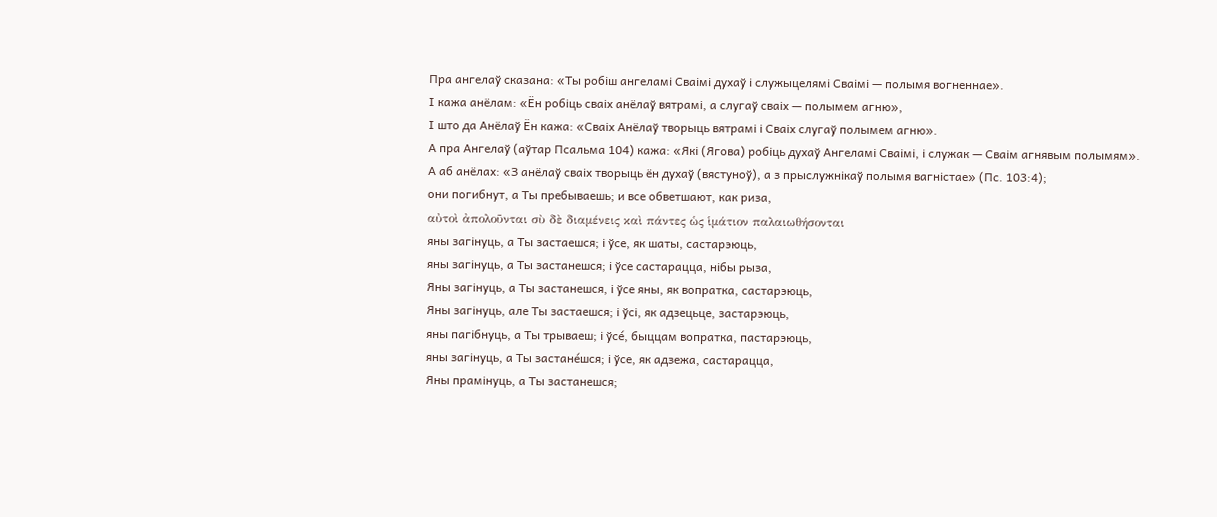Пра ангелаў сказана: «Ты робіш ангеламі Сваімі духаў і служыцелямі Сваімі — полымя вогненнае».
І кажа анёлам: «Ён робіць сваіх анёлаў вятрамі, а слугаў сваіх — полымем агню»,
І што да Анёлаў Ён кажа: «Сваіх Анёлаў творыць вятрамі і Сваіх слугаў полымем агню».
А пра Ангелаў (аўтар Псальма 104) кажа: «Які (Ягова) робіць духаў Ангеламі Сваімі, і служак — Сваім агнявым полымям».
А аб анёлах: «З анёлаў сваіх творыць ён духаў (вястуноў), а з прыслужнікаў полымя вагністае» (Пс. 103:4);
они погибнут, а Ты пребываешь; и все обветшают, как риза,
αὐτοὶ ἀπολοῦνται σὺ δὲ διαμένεις καὶ πάντες ὡς ἱμάτιον παλαιωθήσονται
яны загінуць, а Ты застаешся; і ўсе, як шаты, састарэюць,
яны загінуць, а Ты застанешся; і ўсе састарацца, нібы рыза,
Яны загінуць, а Ты застанешся, і ўсе яны, як вопратка, састарэюць,
Яны загінуць, але Ты застаешся; і ўсі, як адзецьце, застарэюць,
яны пагібнуць, а Ты трываеш; і ўсе́, быццам вопратка, пастарэюць,
яны загінуць, а Ты застане́шся; і ўсе, як адзежа, састарацца,
Яны прамінуць, а Ты застанешся;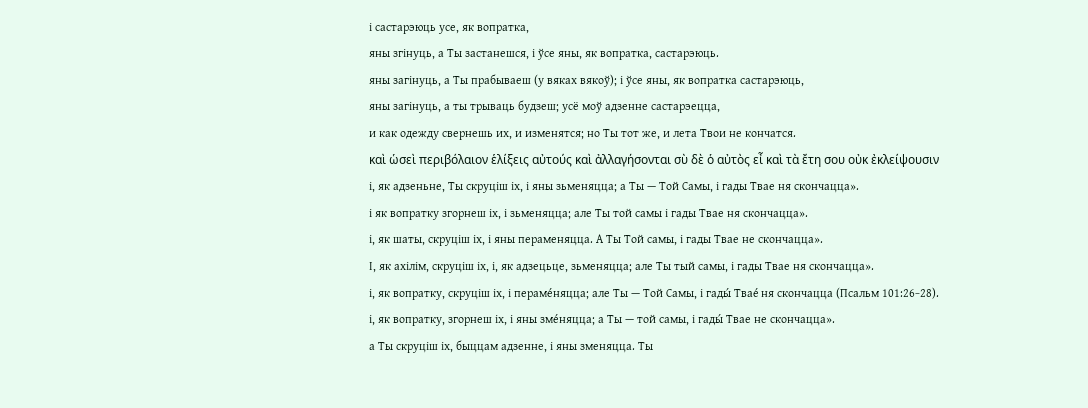і састарэюць усе, як вопратка,
яны згінуць, а Ты застанешся, і ўсе яны, як вопратка, састарэюць.
яны загінуць, а Ты прабываеш (у вяках вякоў); і ўсе яны, як вопратка састарэюць,
яны загінуць, а ты трываць будзеш; усё моў адзенне састарэецца,
и как одежду свернешь их, и изменятся; но Ты тот же, и лета Твои не кончатся.
καὶ ὡσεὶ περιβόλαιον ἑλίξεις αὐτούς καὶ ἀλλαγήσονται σὺ δὲ ὁ αὐτὸς εἶ καὶ τὰ ἔτη σου οὐκ ἐκλείψουσιν
і, як адзеньне, Ты скруціш іх, і яны зьменяцца; а Ты — Той Самы, і гады Твае ня скончацца».
і як вопратку згорнеш іх, і зьменяцца; але Ты той самы і гады Твае ня скончацца».
і, як шаты, скруціш іх, і яны пераменяцца. А Ты Той самы, і гады Твае не скончацца».
І, як ахілім, скруціш іх, і, як адзецьце, зьменяцца; але Ты тый самы, і гады Твае ня скончацца».
і, як вопратку, скруціш іх, і пераме́няцца; але Ты — Той Самы, і гады́ Твае́ ня скончацца (Псальм 101:26−28).
і, як вопратку, згорнеш іх, і яны зме́няцца; а Ты — той самы, і гады́ Твае не скончацца».
а Ты скруціш іх, быццам адзенне, і яны зменяцца. Ты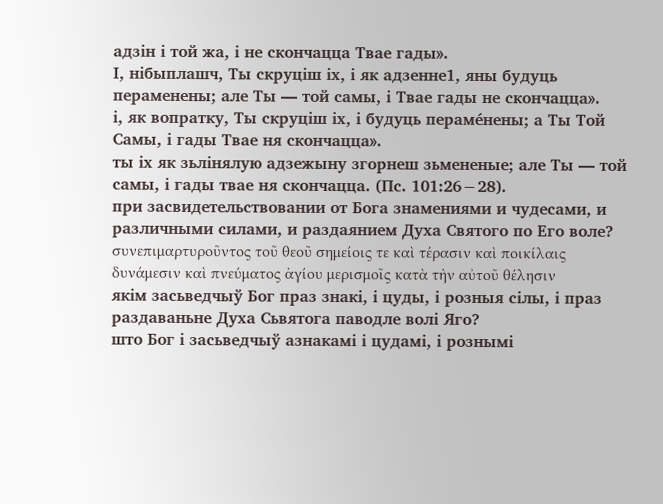адзін і той жа, і не скончацца Твае гады».
І, нібыплашч, Ты скруціш іх, і як адзенне1, яны будуць пераменены; але Ты — той самы, і Твае гады не скончацца».
і, як вопратку, Ты скруціш іх, і будуць пераме́нены; а Ты Той Самы, і гады Твае ня скончацца».
ты іх як зьлінялую адзежыну згорнеш зьмененые; але Ты — той самы, і гады твае ня скончацца. (Пс. 101:26−28).
при засвидетельствовании от Бога знамениями и чудесами, и различными силами, и раздаянием Духа Святого по Его воле?
συνεπιμαρτυροῦντος τοῦ θεοῦ σημείοις τε καὶ τέρασιν καὶ ποικίλαις δυνάμεσιν καὶ πνεύματος ἁγίου μερισμοῖς κατὰ τὴν αὐτοῦ θέλησιν
якім засьведчыў Бог праз знакі, і цуды, і розныя сілы, і праз раздаваньне Духа Сьвятога паводле волі Яго?
што Бог і засьведчыў азнакамі і цудамі, і рознымі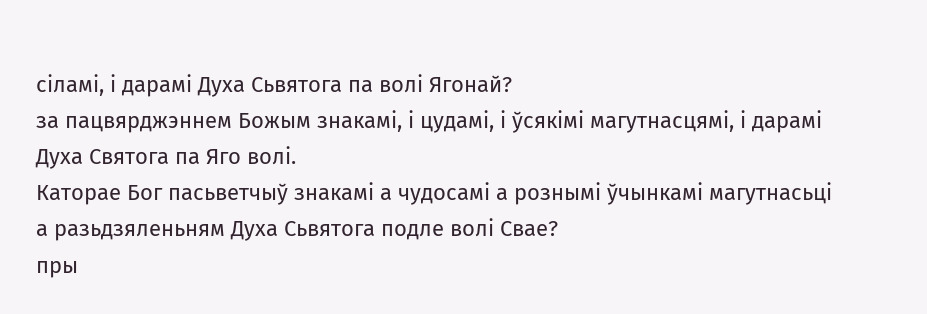сіламі, і дарамі Духа Сьвятога па волі Ягонай?
за пацвярджэннем Божым знакамі, і цудамі, і ўсякімі магутнасцямі, і дарамі Духа Святога па Яго волі.
Каторае Бог пасьветчыў знакамі а чудосамі а рознымі ўчынкамі магутнасьці а разьдзяленьням Духа Сьвятога подле волі Свае?
пры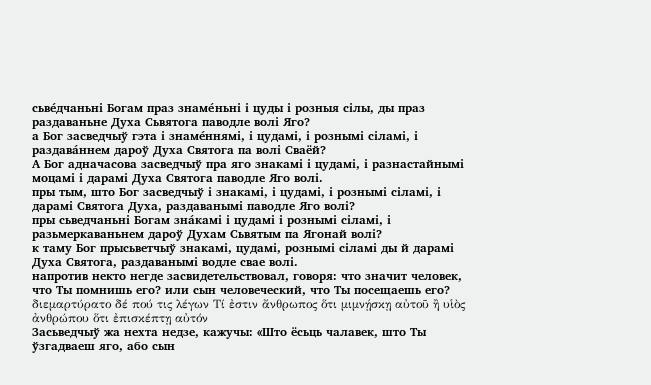сьве́дчаньні Богам праз знаме́ньні і цуды і розныя сілы, ды праз раздаваньне Духа Сьвятога паводле волі Яго?
а Бог засведчыў гэта і знаме́ннямі, і цудамі, і рознымі сіламі, і раздава́ннем дароў Духа Святога па волі Сваёй?
А Бог адначасова засведчыў пра яго знакамі і цудамі, і разнастайнымі моцамі і дарамі Духа Святога паводле Яго волі.
пры тым, што Бог засведчыў і знакамі, і цудамі, і рознымі сіламі, і дарамі Святога Духа, раздаванымі паводле Яго волі?
пры сьведчаньні Богам зна́камі і цудамі і рознымі сіламі, і разьмеркаваньнем дароў Духам Сьвятым па Ягонай волі?
к таму Бог прысьветчыў знакамі, цудамі, рознымі сіламі ды й дарамі Духа Святога, раздаванымі водле свае волі.
напротив некто негде засвидетельствовал, говоря: что значит человек, что Ты помнишь его? или сын человеческий, что Ты посещаешь его?
διεμαρτύρατο δέ πού τις λέγων Τί ἐστιν ἄνθρωπος ὅτι μιμνῄσκῃ αὐτοῦ ἢ υἱὸς ἀνθρώπου ὅτι ἐπισκέπτῃ αὐτόν
Засьведчыў жа нехта недзе, кажучы: «Што ёсьць чалавек, што Ты ўзгадваеш яго, або сын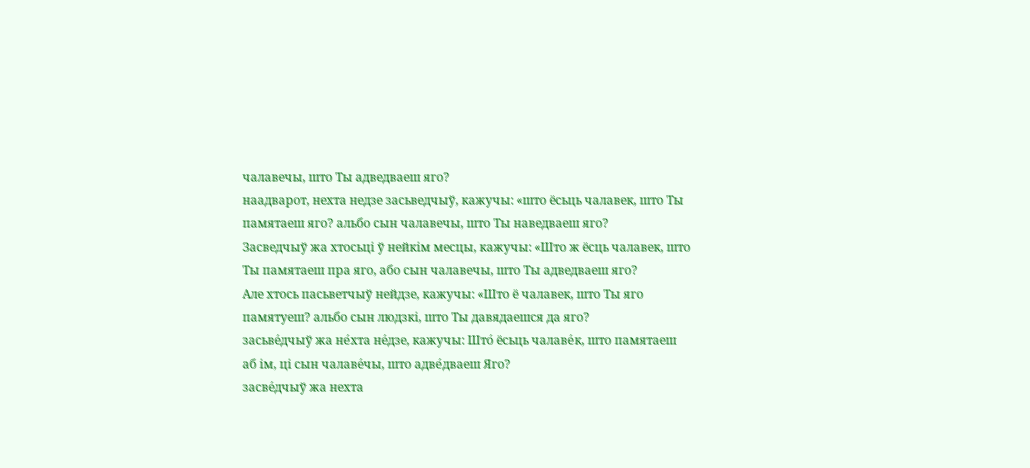чалавечы, што Ты адведваеш яго?
наадварот, нехта недзе засьведчыў, кажучы: «што ёсьць чалавек, што Ты памятаеш яго? альбо сын чалавечы, што Ты наведваеш яго?
Засведчыў жа хтосьці ў нейкім месцы, кажучы: «Што ж ёсць чалавек, што Ты памятаеш пра яго, або сын чалавечы, што Ты адведваеш яго?
Але хтось пасьветчыў нейдзе, кажучы: «Што ё чалавек, што Ты яго памятуеш? альбо сын людзкі, што Ты давядаешся да яго?
засьве́дчыў жа не́хта не́дзе, кажучы: Што́ ёсьць чалаве́к, што памятаеш аб ім, ці сын чалаве́чы, што адве́дваеш Яго?
засве́дчыў жа нехта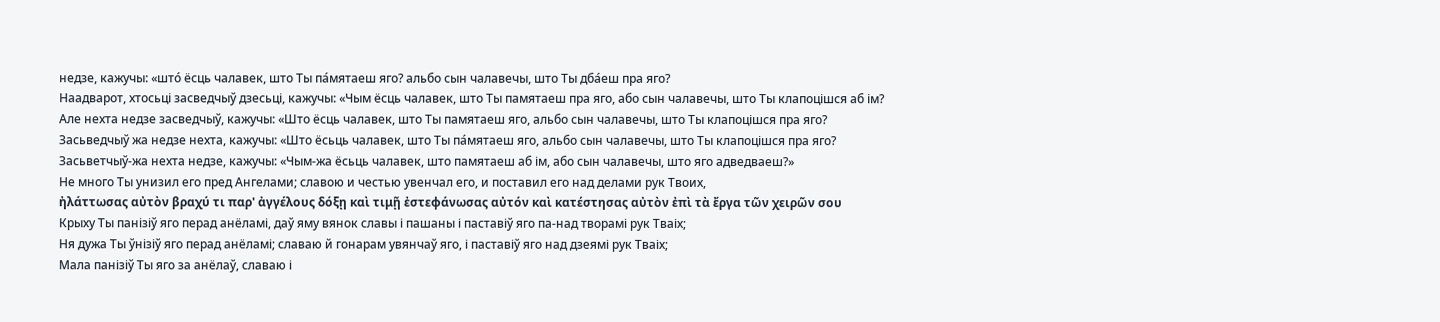недзе, кажучы: «што́ ёсць чалавек, што Ты па́мятаеш яго? альбо сын чалавечы, што Ты дба́еш пра яго?
Наадварот, хтосьці засведчыў дзесьці, кажучы: «Чым ёсць чалавек, што Ты памятаеш пра яго, або сын чалавечы, што Ты клапоцішся аб ім?
Але нехта недзе засведчыў, кажучы: «Што ёсць чалавек, што Ты памятаеш яго, альбо сын чалавечы, што Ты клапоцішся пра яго?
Засьведчыў жа недзе нехта, кажучы: «Што ёсьць чалавек, што Ты па́мятаеш яго, альбо сын чалавечы, што Ты клапоцішся пра яго?
Засьветчыў-жа нехта недзе, кажучы: «Чым-жа ёсьць чалавек, што памятаеш аб ім, або сын чалавечы, што яго адведваеш?»
Не много Ты унизил его пред Ангелами; славою и честью увенчал его, и поставил его над делами рук Твоих,
ἠλάττωσας αὐτὸν βραχύ τι παρ' ἀγγέλους δόξῃ καὶ τιμῇ ἐστεφάνωσας αὐτόν καὶ κατέστησας αὐτὸν ἐπὶ τὰ ἔργα τῶν χειρῶν σου
Крыху Ты панізіў яго перад анёламі, даў яму вянок славы і пашаны і паставіў яго па-над творамі рук Тваіх;
Ня дужа Ты ўнізіў яго перад анёламі; славаю й гонарам увянчаў яго, і паставіў яго над дзеямі рук Тваіх;
Мала панізіў Ты яго за анёлаў, славаю і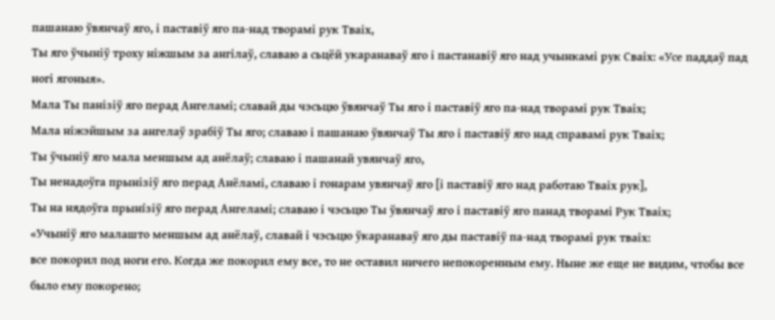пашанаю ўвянчаў яго, і паставіў яго па-над творамі рук Тваіх,
Ты яго ўчыніў троху ніжшым за ангілаў, славаю а сьцёй укаранаваў яго і пастанавіў яго над учынкамі рук Сваіх: «Усе паддаў пад ногі ягоныя».
Мала Ты панізіў яго перад Ангеламі; славай ды чэсьцю ўвянчаў Ты яго і паставіў яго па-над творамі рук Тваіх;
Мала ніжэйшым за ангелаў зрабіў Ты яго; славаю і пашанаю ўвянчаў Ты яго і паставіў яго над справамі рук Тваіх;
Ты ўчыніў яго мала меншым ад анёлаў; славаю і пашанай увянчаў яго,
Ты ненадоўга прынізіў яго перад Анёламі, славаю і гонарам увянчаў яго [і паставіў яго над работаю Тваіх рук],
Ты на нядоўга прынíзіў яго перад Ангеламі; славаю і чэсьцю Ты ўвянчаў яго і паставіў яго панад творамі Рук Тваіх;
«Учыніў яго малашто меншым ад анёлаў, славай і чэсьцю ўкаранаваў яго ды паставіў па-над творамі рук тваіх:
все покорил под ноги его. Когда же покорил ему все, то не оставил ничего непокоренным ему. Ныне же еще не видим, чтобы все было ему покорено;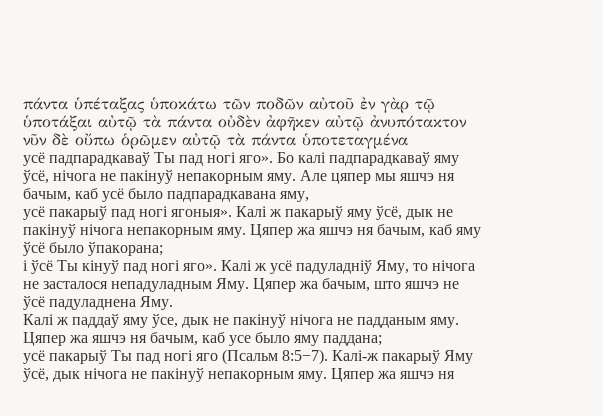πάντα ὑπέταξας ὑποκάτω τῶν ποδῶν αὐτοῦ ἐν γὰρ τῷ ὑποτάξαι αὐτῷ τὰ πάντα οὐδὲν ἀφῆκεν αὐτῷ ἀνυπότακτον νῦν δὲ οὔπω ὁρῶμεν αὐτῷ τὰ πάντα ὑποτεταγμένα
усё падпарадкаваў Ты пад ногі яго». Бо калі падпарадкаваў яму ўсё, нічога не пакінуў непакорным яму. Але цяпер мы яшчэ ня бачым, каб усё было падпарадкавана яму,
усё пакарыў пад ногі ягоныя». Калі ж пакарыў яму ўсё, дык не пакінуў нічога непакорным яму. Цяпер жа яшчэ ня бачым, каб яму ўсё было ўпакорана;
і ўсё Ты кінуў пад ногі яго». Калі ж усё падуладніў Яму, то нічога не засталося непадуладным Яму. Цяпер жа бачым, што яшчэ не ўсё падуладнена Яму.
Калі ж паддаў яму ўсе, дык не пакінуў нічога не падданым яму. Цяпер жа яшчэ ня бачым, каб усе было яму паддана;
усё пакарыў Ты пад ногі яго (Псальм 8:5−7). Калі-ж пакарыў Яму ўсё, дык нічога не пакінуў непакорным яму. Цяпер жа яшчэ ня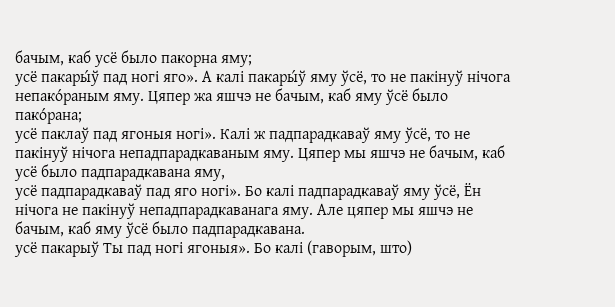бачым, каб усё было пакорна яму;
усё пакары́ў пад ногі яго». А калі пакары́ў яму ўсё, то не пакінуў нічога непако́раным яму. Цяпер жа яшчэ не бачым, каб яму ўсё было пако́рана;
усё паклаў пад ягоныя ногі». Калі ж падпарадкаваў яму ўсё, то не пакінуў нічога непадпарадкаваным яму. Цяпер мы яшчэ не бачым, каб усё было падпарадкавана яму,
усё падпарадкаваў пад яго ногі». Бо калі падпарадкаваў яму ўсё, Ён нічога не пакінуў непадпарадкаванага яму. Але цяпер мы яшчэ не бачым, каб яму ўсё было падпарадкавана.
усё пакарыў Ты пад ногі ягоныя». Бо калі (гаворым, што)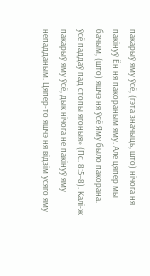пакарыў яму ўсё, (гэта значыць, што) нічога ня пакінуў Ён ня пакораным яму. Але цяпер мы бачым, (што) яшчэ ня ўсё Яму было пакорана.
ўсё паддаў пад стопы ягоныя» (Пс. 8:5−8). Калі-ж пакарыў яму ўсё, дык нічога не пакінуў яму непадданым. Цяпер-то яшчэ ня відзім усяго яму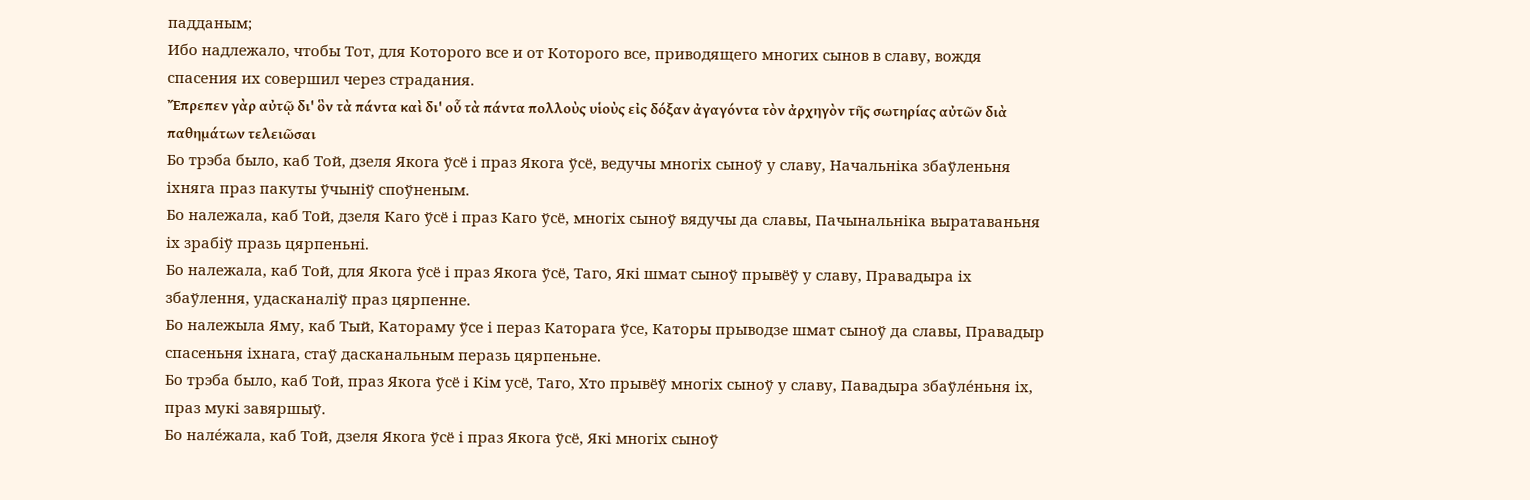падданым;
Ибо надлежало, чтобы Тот, для Которого все и от Которого все, приводящего многих сынов в славу, вождя спасения их совершил через страдания.
Ἔπρεπεν γὰρ αὐτῷ δι' ὃν τὰ πάντα καὶ δι' οὗ τὰ πάντα πολλοὺς υἱοὺς εἰς δόξαν ἀγαγόντα τὸν ἀρχηγὸν τῆς σωτηρίας αὐτῶν διὰ παθημάτων τελειῶσαι
Бо трэба было, каб Той, дзеля Якога ўсё і праз Якога ўсё, ведучы многіх сыноў у славу, Начальніка збаўленьня іхняга праз пакуты ўчыніў споўненым.
Бо належала, каб Той, дзеля Каго ўсё і праз Каго ўсё, многіх сыноў вядучы да славы, Пачынальніка выратаваньня іх зрабіў празь цярпеньні.
Бо належала, каб Той, для Якога ўсё і праз Якога ўсё, Таго, Які шмат сыноў прывёў у славу, Правадыра іх збаўлення, удасканаліў праз цярпенне.
Бо належыла Яму, каб Тый, Катораму ўсе і пераз Каторага ўсе, Каторы прыводзе шмат сыноў да славы, Правадыр спасеньня іхнага, стаў дасканальным перазь цярпеньне.
Бо трэба было, каб Той, праз Якога ўсё і Кім усё, Таго, Хто прывёў многіх сыноў у славу, Павадыра збаўле́ньня іх, праз мукі завяршыў.
Бо нале́жала, каб Той, дзеля Якога ўсё і праз Якога ўсё, Які многіх сыноў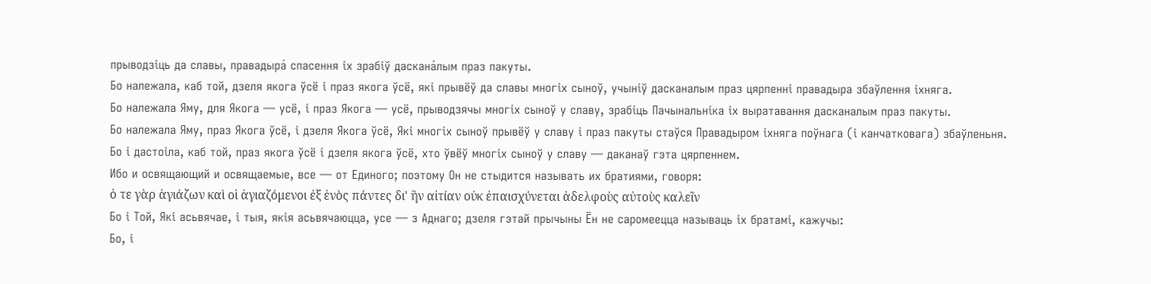прыводзіць да славы, правадыра́ спасення іх зрабіў даскана́лым праз пакуты.
Бо належала, каб той, дзеля якога ўсё і праз якога ўсё, які прывёў да славы многіх сыноў, учыніў дасканалым праз цярпенні правадыра збаўлення іхняга.
Бо належала Яму, для Якога — усё, і праз Якога — усё, прыводзячы многіх сыноў у славу, зрабіць Пачынальніка іх выратавання дасканалым праз пакуты.
Бо належала Яму, праз Якога ўсё, і дзеля Якога ўсё, Які многіх сыноў прывёў у славу і праз пакуты стаўся Правадыром іхняга поўнага (і канчатковага) збаўленьня.
Бо і дастоіла, каб той, праз якога ўсё і дзеля якога ўсё, хто ўвёў многіх сыноў у славу — даканаў гэта цярпеннем.
Ибо и освящающий и освящаемые, все — от Единого; поэтому Он не стыдится называть их братиями, говоря:
ὁ τε γὰρ ἁγιάζων καὶ οἱ ἁγιαζόμενοι ἐξ ἑνὸς πάντες δι' ἣν αἰτίαν οὐκ ἐπαισχύνεται ἀδελφοὺς αὐτοὺς καλεῖν
Бо і Той, Які асьвячае, і тыя, якія асьвячаюцца, усе — з Аднаго; дзеля гэтай прычыны Ён не саромеецца называць іх братамі, кажучы:
Бо, і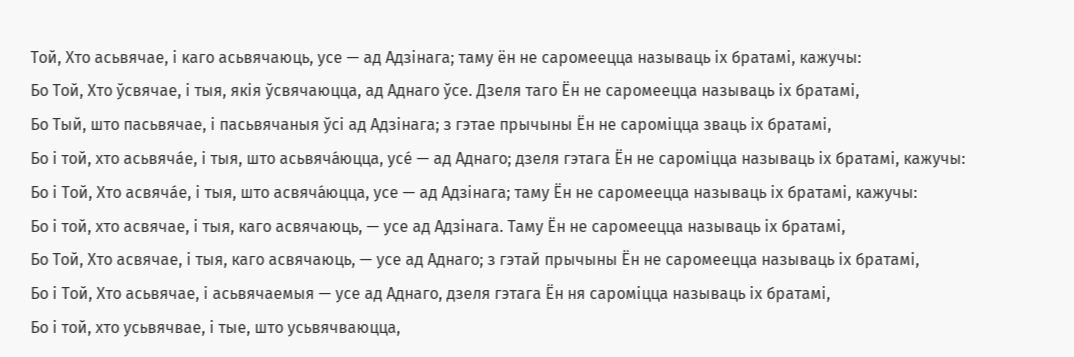Той, Хто асьвячае, і каго асьвячаюць, усе — ад Адзінага; таму ён не саромеецца называць іх братамі, кажучы:
Бо Той, Хто ўсвячае, і тыя, якія ўсвячаюцца, ад Аднаго ўсе. Дзеля таго Ён не саромеецца называць іх братамі,
Бо Тый, што пасьвячае, і пасьвячаныя ўсі ад Адзінага; з гэтае прычыны Ён не сароміцца зваць іх братамі,
Бо і той, хто асьвяча́е, і тыя, што асьвяча́юцца, усе́ — ад Аднаго; дзеля гэтага Ён не сароміцца называць іх братамі, кажучы:
Бо і Той, Хто асвяча́е, і тыя, што асвяча́юцца, усе — ад Адзінага; таму Ён не саромеецца называць іх братамі, кажучы:
Бо і той, хто асвячае, і тыя, каго асвячаюць, — усе ад Адзінага. Таму Ён не саромеецца называць іх братамі,
Бо Той, Хто асвячае, і тыя, каго асвячаюць, — усе ад Аднаго; з гэтай прычыны Ён не саромеецца называць іх братамі,
Бо і Той, Хто асьвячае, і асьвячаемыя — усе ад Аднаго, дзеля гэтага Ён ня сароміцца называць іх братамі,
Бо і той, хто усьвячвае, і тые, што усьвячваюцца,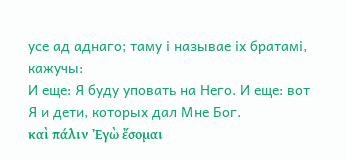усе ад аднаго; таму і называе іх братамі, кажучы:
И еще: Я буду уповать на Него. И еще: вот Я и дети, которых дал Мне Бог.
καὶ πάλιν Ἐγὼ ἔσομαι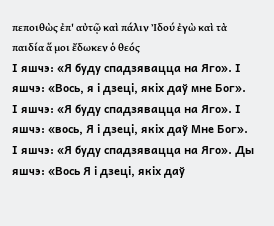πεποιθὼς ἐπ' αὐτῷ καὶ πάλιν Ἰδού ἐγὼ καὶ τὰ παιδία ἅ μοι ἔδωκεν ὁ θεός
І яшчэ: «Я буду спадзявацца на Яго». І яшчэ: «Вось, я і дзеці, якіх даў мне Бог».
І яшчэ: «Я буду спадзявацца на Яго». І яшчэ: «вось, Я і дзеці, якіх даў Мне Бог».
І яшчэ: «Я буду спадзявацца на Яго». Ды яшчэ: «Вось Я і дзеці, якіх даў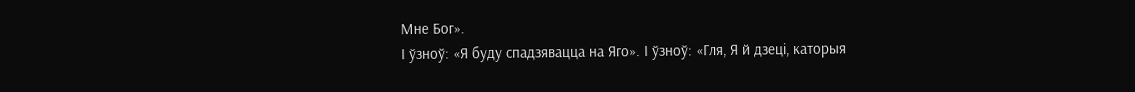Мне Бог».
І ўзноў: «Я буду спадзявацца на Яго». І ўзноў: «Гля, Я й дзеці, каторыя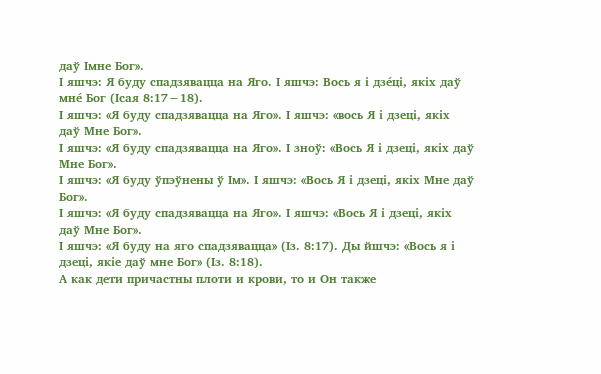даў Імне Бог».
І яшчэ: Я буду спадзявацца на Яго. І яшчэ: Вось я і дзе́ці, якіх даў мне́ Бог (Ісая 8:17−18).
І яшчэ: «Я буду спадзявацца на Яго». І яшчэ: «вось Я і дзеці, якіх даў Мне Бог».
І яшчэ: «Я буду спадзявацца на Яго». І зноў: «Вось Я і дзеці, якіх даў Мне Бог».
І яшчэ: «Я буду ўпэўнены ў Ім». І яшчэ: «Вось Я і дзеці, якіх Мне даў Бог».
І яшчэ: «Я буду спадзявацца на Яго». І яшчэ: «Вось Я і дзеці, якіх даў Мне Бог».
І яшчэ: «Я буду на яго спадзявацца» (Із. 8:17). Ды йшчэ: «Вось я і дзеці, якіе даў мне Бог» (Із. 8:18).
А как дети причастны плоти и крови, то и Он также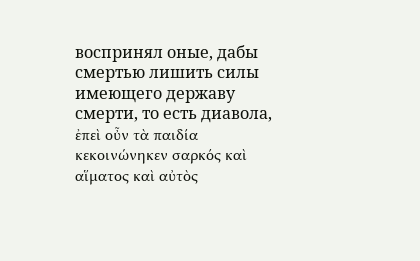воспринял оные, дабы смертью лишить силы имеющего державу смерти, то есть диавола,
ἐπεὶ οὖν τὰ παιδία κεκοινώνηκεν σαρκός καὶ αἵματος καὶ αὐτὸς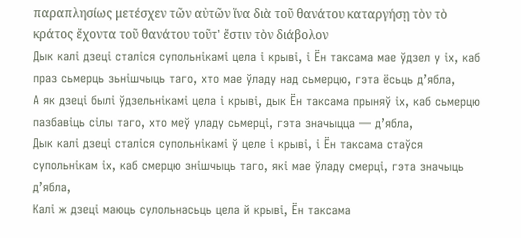παραπλησίως μετέσχεν τῶν αὐτῶν ἵνα διὰ τοῦ θανάτου καταργήσῃ τὸν τὸ κράτος ἔχοντα τοῦ θανάτου τοῦτ' ἔστιν τὸν διάβολον
Дык калі дзеці сталіся супольнікамі цела і крыві, і Ён таксама мае ўдзел у іх, каб праз сьмерць зьнішчыць таго, хто мае ўладу над сьмерцю, гэта ёсьць д’ябла,
А як дзеці былі ўдзельнікамі цела і крыві, дык Ён таксама прыняў іх, каб сьмерцю пазбавіць сілы таго, хто меў уладу сьмерці, гэта значыцца — д’ябла,
Дык калі дзеці сталіся супольнікамі ў целе і крыві, і Ён таксама стаўся супольнікам іх, каб смерцю знішчыць таго, які мае ўладу смерці, гэта значыць д’ябла,
Калі ж дзеці маюць сулольнасьць цела й крыві, Ён таксама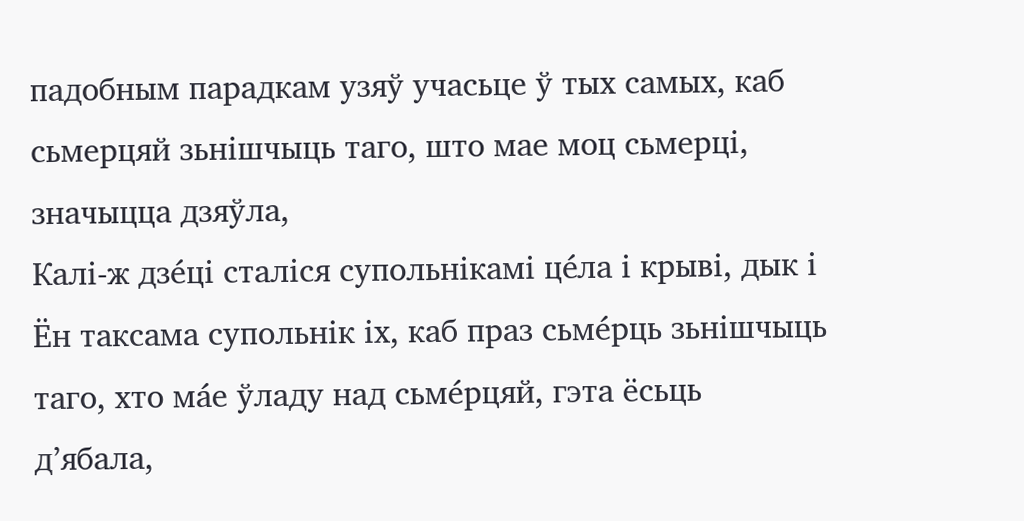падобным парадкам узяў учасьце ў тых самых, каб сьмерцяй зьнішчыць таго, што мае моц сьмерці, значыцца дзяўла,
Калі-ж дзе́ці сталіся супольнікамі це́ла і крыві, дык і Ён таксама супольнік іх, каб праз сьме́рць зьнішчыць таго, хто ма́е ўладу над сьме́рцяй, гэта ёсьць д’ябала,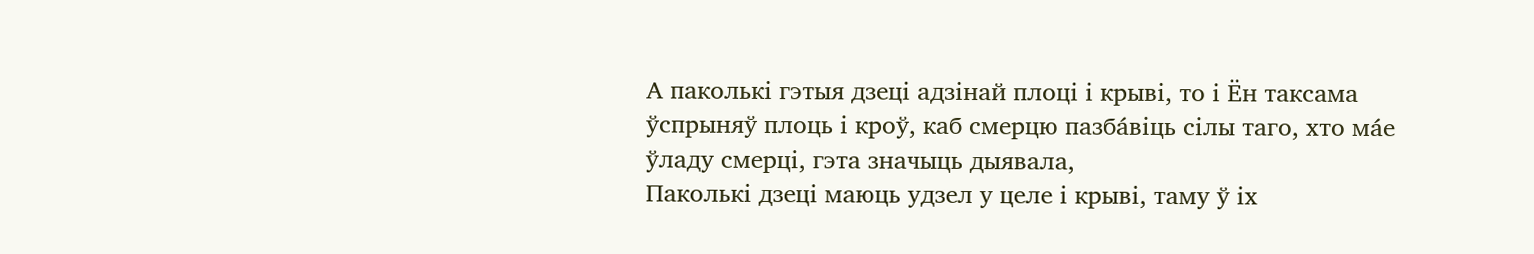А паколькі гэтыя дзеці адзінай плоці і крыві, то і Ён таксама ўспрыняў плоць і кроў, каб смерцю пазба́віць сілы таго, хто ма́е ўладу смерці, гэта значыць дыявала,
Паколькі дзеці маюць удзел у целе і крыві, таму ў іх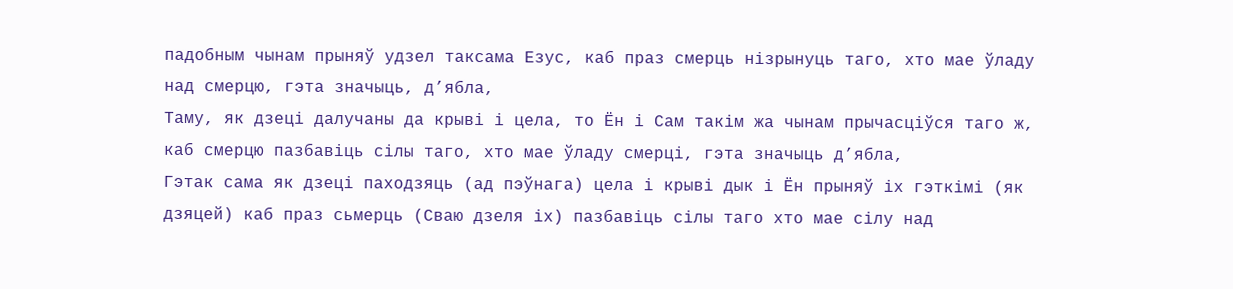падобным чынам прыняў удзел таксама Езус, каб праз смерць нізрынуць таго, хто мае ўладу над смерцю, гэта значыць, д’ябла,
Таму, як дзеці далучаны да крыві і цела, то Ён і Сам такім жа чынам прычасціўся таго ж, каб смерцю пазбавіць сілы таго, хто мае ўладу смерці, гэта значыць д’ябла,
Гэтак сама як дзеці паходзяць (ад пэўнага) цела і крыві дык і Ён прыняў іх гэткімі (як дзяцей) каб праз сьмерць (Сваю дзеля іх) пазбавіць сілы таго хто мае сілу над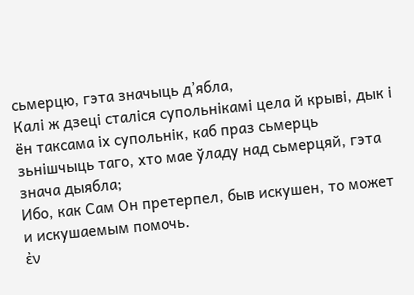сьмерцю, гэта значыць д’ябла,
Калі ж дзеці сталіся супольнікамі цела й крыві, дык і ён таксама іх супольнік, каб праз сьмерць зьнішчыць таго, хто мае ўладу над сьмерцяй, гэта знача дыябла;
Ибо, как Сам Он претерпел, быв искушен, то может и искушаемым помочь.
ἐν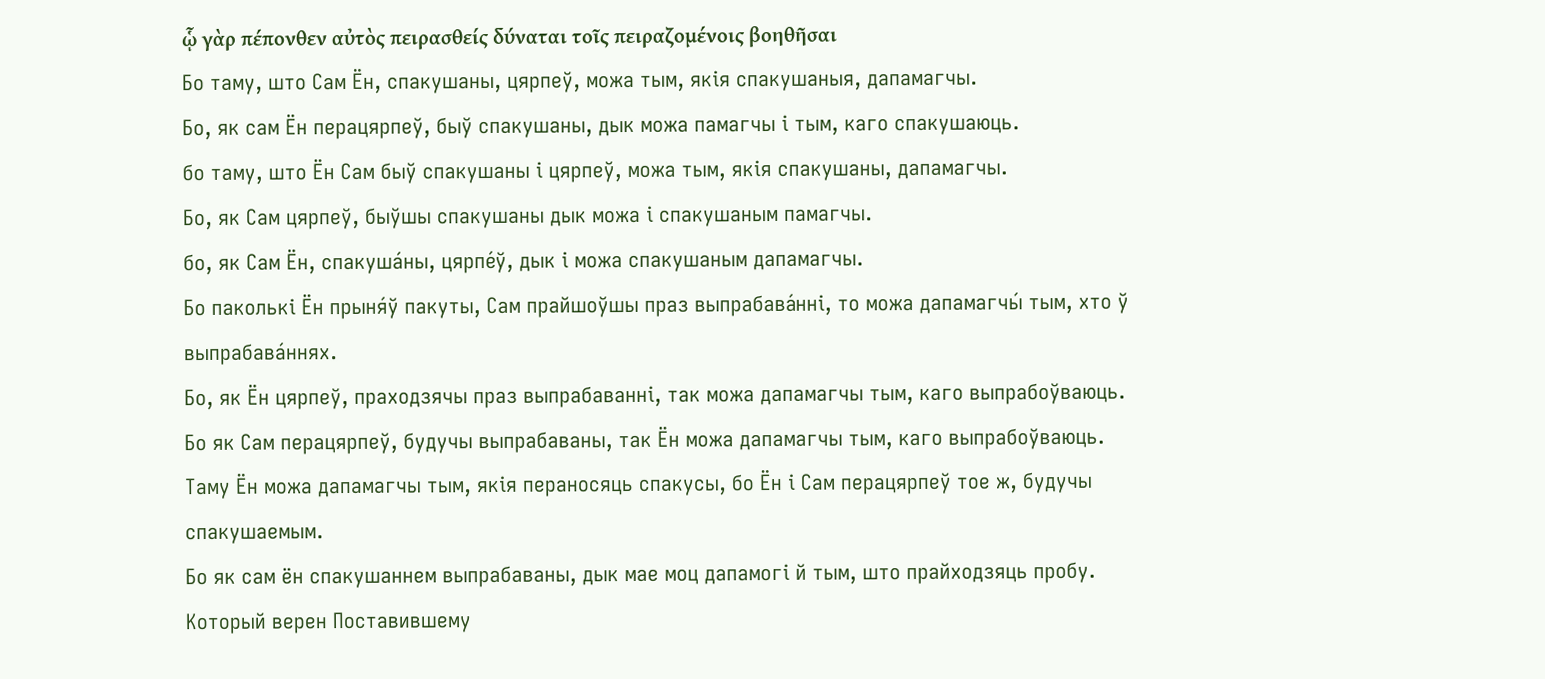ᾧ γὰρ πέπονθεν αὐτὸς πειρασθείς δύναται τοῖς πειραζομένοις βοηθῆσαι
Бо таму, што Сам Ён, спакушаны, цярпеў, можа тым, якія спакушаныя, дапамагчы.
Бо, як сам Ён перацярпеў, быў спакушаны, дык можа памагчы і тым, каго спакушаюць.
бо таму, што Ён Сам быў спакушаны і цярпеў, можа тым, якія спакушаны, дапамагчы.
Бо, як Сам цярпеў, быўшы спакушаны дык можа і спакушаным памагчы.
бо, як Сам Ён, спакуша́ны, цярпе́ў, дык і можа спакушаным дапамагчы.
Бо паколькі Ён прыня́ў пакуты, Сам прайшоўшы праз выпрабава́нні, то можа дапамагчы́ тым, хто ў выпрабава́ннях.
Бо, як Ён цярпеў, праходзячы праз выпрабаванні, так можа дапамагчы тым, каго выпрабоўваюць.
Бо як Сам перацярпеў, будучы выпрабаваны, так Ён можа дапамагчы тым, каго выпрабоўваюць.
Таму Ён можа дапамагчы тым, якія пераносяць спакусы, бо Ён і Сам перацярпеў тое ж, будучы спакушаемым.
Бо як сам ён спакушаннем выпрабаваны, дык мае моц дапамогі й тым, што прайходзяць пробу.
Который верен Поставившему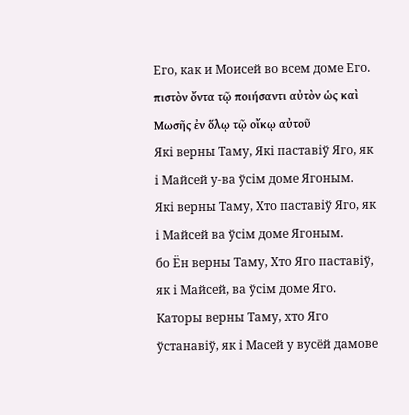Его, как и Моисей во всем доме Его.
πιστὸν ὄντα τῷ ποιήσαντι αὐτὸν ὡς καὶ Μωσῆς ἐν ὅλῳ τῷ οἴκῳ αὐτοῦ
Які верны Таму, Які паставіў Яго, як і Майсей у-ва ўсім доме Ягоным.
Які верны Таму, Хто паставіў Яго, як і Майсей ва ўсім доме Ягоным.
бо Ён верны Таму, Хто Яго паставіў, як і Майсей, ва ўсім доме Яго.
Каторы верны Таму, хто Яго ўстанавіў, як і Масей у вусёй дамове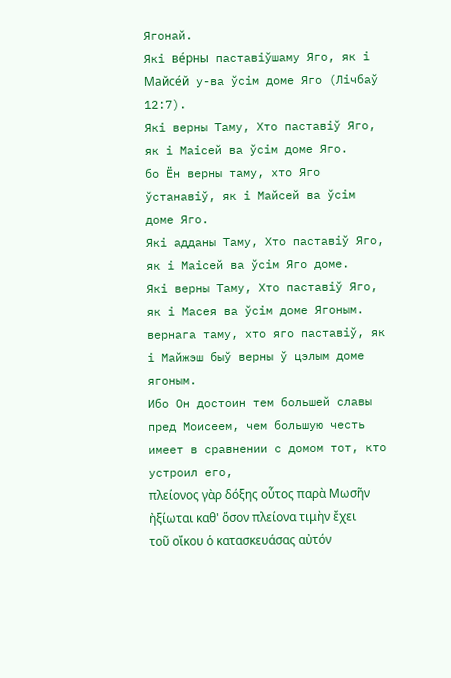Ягонай.
Які ве́рны паставіўшаму Яго, як і Майсе́й у-ва ўсім доме Яго (Лічбаў 12:7).
Які верны Таму, Хто паставіў Яго, як і Маісей ва ўсім доме Яго.
бо Ён верны таму, хто Яго ўстанавіў, як і Майсей ва ўсім доме Яго.
Які адданы Таму, Хто паставіў Яго, як і Маісей ва ўсім Яго доме.
Які верны Таму, Хто паставіў Яго, як і Масея ва ўсім доме Ягоным.
вернага таму, хто яго паставіў, як і Майжэш быў верны ў цэлым доме ягоным.
Ибо Он достоин тем большей славы пред Моисеем, чем большую честь имеет в сравнении с домом тот, кто устроил его,
πλείονος γὰρ δόξης οὗτος παρὰ Μωσῆν ἠξίωται καθ' ὅσον πλείονα τιμὴν ἔχει τοῦ οἴκου ὁ κατασκευάσας αὐτόν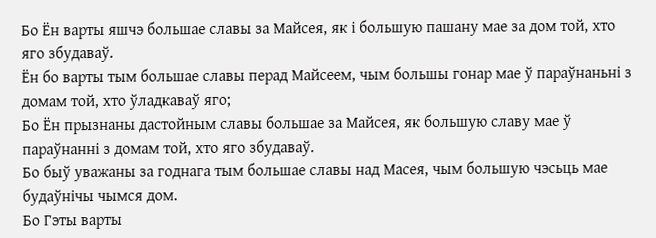Бо Ён варты яшчэ большае славы за Майсея, як і большую пашану мае за дом той, хто яго збудаваў.
Ён бо варты тым большае славы перад Майсеем, чым большы гонар мае ў параўнаньні з домам той, хто ўладкаваў яго;
Бо Ён прызнаны дастойным славы большае за Майсея, як большую славу мае ў параўнанні з домам той, хто яго збудаваў.
Бо быў уважаны за годнага тым большае славы над Масея, чым большую чэсьць мае будаўнічы чымся дом.
Бо Гэты варты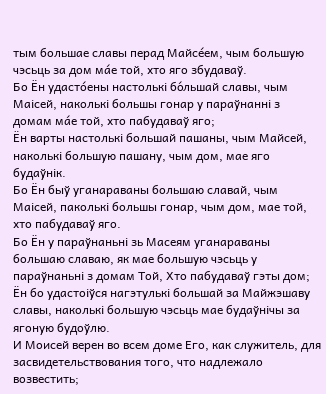тым большае славы перад Майсе́ем, чым большую чэсьць за дом ма́е той, хто яго збудаваў.
Бо Ён удасто́ены настолькі бо́льшай славы, чым Маісей, наколькі большы гонар у параўнанні з домам ма́е той, хто пабудаваў яго;
Ён варты настолькі большай пашаны, чым Майсей, наколькі большую пашану, чым дом, мае яго будаўнік.
Бо Ён быў уганараваны большаю славай, чым Маісей, паколькі большы гонар, чым дом, мае той, хто пабудаваў яго.
Бо Ён у параўнаньні зь Масеям уганараваны большаю славаю, як мае большую чэсьць у параўнаньні з домам Той, Хто пабудаваў гэты дом;
Ён бо удастоіўся нагэтулькі большай за Майжэшаву славы, наколькі большую чэсьць мае будаўнічы за ягоную будоўлю.
И Моисей верен во всем доме Его, как служитель, для засвидетельствования того, что надлежало возвестить;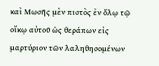καὶ Μωσῆς μὲν πιστὸς ἐν ὅλῳ τῷ οἴκῳ αὐτοῦ ὡς θεράπων εἰς μαρτύριον τῶν λαληθησομένων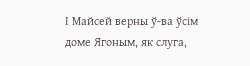І Майсей верны ў-ва ўсім доме Ягоным, як слуга,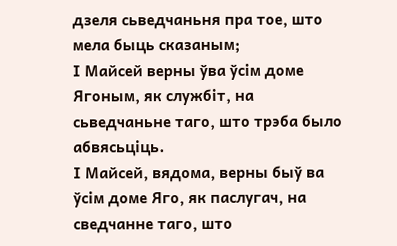дзеля сьведчаньня пра тое, што мела быць сказаным;
І Майсей верны ўва ўсім доме Ягоным, як службіт, на сьведчаньне таго, што трэба было абвясьціць.
І Майсей, вядома, верны быў ва ўсім доме Яго, як паслугач, на сведчанне таго, што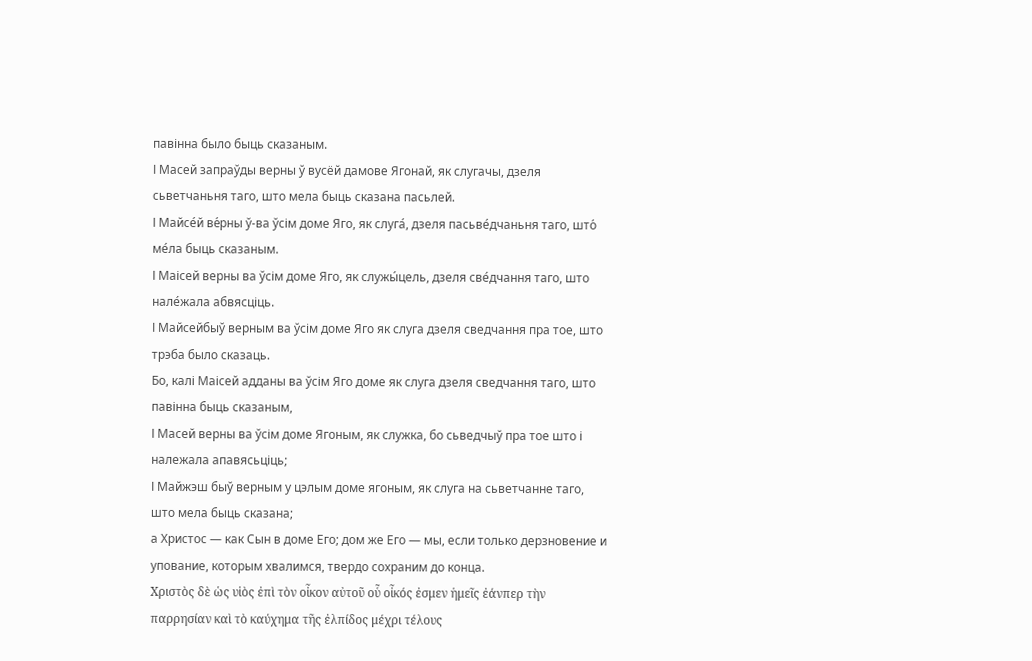павінна было быць сказаным.
І Масей запраўды верны ў вусёй дамове Ягонай, як слугачы, дзеля сьветчаньня таго, што мела быць сказана пасьлей.
І Майсе́й ве́рны ў-ва ўсім доме Яго, як слуга́, дзеля пасьве́дчаньня таго, што́ ме́ла быць сказаным.
І Маісей верны ва ўсім доме Яго, як служы́цель, дзеля све́дчання таго, што нале́жала абвясціць.
І Майсейбыў верным ва ўсім доме Яго як слуга дзеля сведчання пра тое, што трэба было сказаць.
Бо, калі Маісей адданы ва ўсім Яго доме як слуга дзеля сведчання таго, што павінна быць сказаным,
І Масей верны ва ўсім доме Ягоным, як служка, бо сьведчыў пра тое што і належала апавясьціць;
І Майжэш быў верным у цэлым доме ягоным, як слуга на сьветчанне таго, што мела быць сказана;
а Христос — как Сын в доме Его; дом же Его — мы, если только дерзновение и упование, которым хвалимся, твердо сохраним до конца.
Χριστὸς δὲ ὡς υἱὸς ἐπὶ τὸν οἶκον αὐτοῦ οὗ οἶκός ἐσμεν ἡμεῖς ἐάνπερ τὴν παρρησίαν καὶ τὸ καύχημα τῆς ἐλπίδος μέχρι τέλους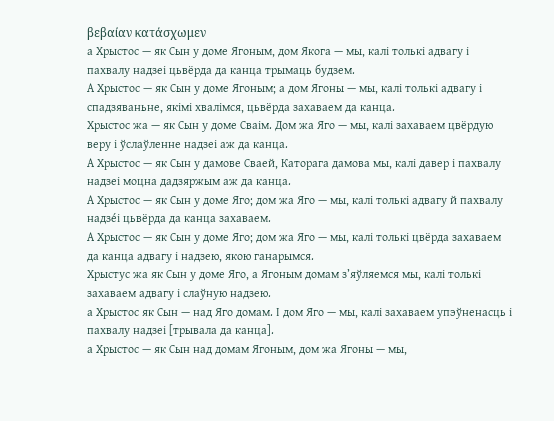βεβαίαν κατάσχωμεν
а Хрыстос — як Сын у доме Ягоным, дом Якога — мы, калі толькі адвагу і пахвалу надзеі цьвёрда да канца трымаць будзем.
А Хрыстос — як Сын у доме Ягоным; а дом Ягоны — мы, калі толькі адвагу і спадзяваньне, якімі хвалімся, цьвёрда захаваем да канца.
Хрыстос жа — як Сын у доме Сваім. Дом жа Яго — мы, калі захаваем цвёрдую веру і ўслаўленне надзеі аж да канца.
А Хрыстос — як Сын у дамове Сваей, Каторага дамова мы, калі давер і пахвалу надзеі моцна дадзяржым аж да канца.
А Хрыстос — як Сын у доме Яго; дом жа Яго — мы, калі толькі адвагу й пахвалу надзе́і цьвёрда да канца захаваем.
А Хрыстос — як Сын у доме Яго; дом жа Яго — мы, калі толькі цвёрда захаваем да канца адвагу і надзею, якою ганарымся.
Хрыстус жа як Сын у доме Яго, а Ягоным домам з’яўляемся мы, калі толькі захаваем адвагу і слаўную надзею.
а Хрыстос як Сын — над Яго домам. І дом Яго — мы, калі захаваем упэўненасць і пахвалу надзеі [трывала да канца].
а Хрыстос — як Сын над домам Ягоным, дом жа Ягоны — мы,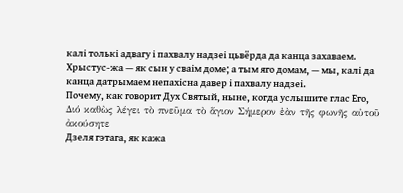калі толькі адвагу і пахвалу надзеі цьвёрда да канца захаваем.
Хрыстус-жа — як сын у сваім доме; а тым яго домам, — мы, калі да канца датрымаем непахісна давер і пахвалу надзеі.
Почему, как говорит Дух Святый, ныне, когда услышите глас Его,
Διό καθὼς λέγει τὸ πνεῦμα τὸ ἅγιον Σήμερον ἐὰν τῆς φωνῆς αὐτοῦ ἀκούσητε
Дзеля гэтага, як кажа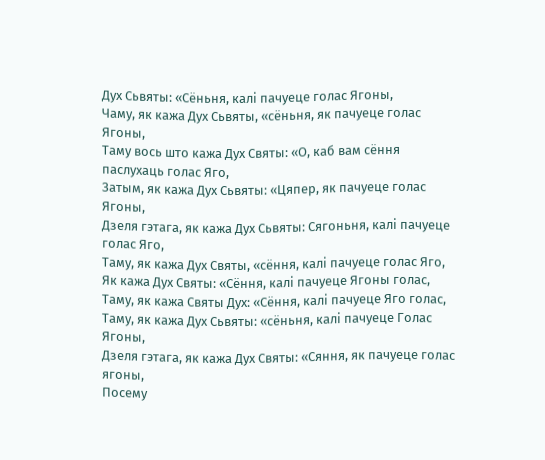Дух Сьвяты: «Сёньня, калі пачуеце голас Ягоны,
Чаму, як кажа Дух Сьвяты, «сёньня, як пачуеце голас Ягоны,
Таму вось што кажа Дух Святы: «О, каб вам сёння паслухаць голас Яго,
Затым, як кажа Дух Сьвяты: «Цяпер, як пачуеце голас Ягоны,
Дзеля гэтага, як кажа Дух Сьвяты: Сягоньня, калі пачуеце голас Яго,
Таму, як кажа Дух Святы, «сёння, калі пачуеце голас Яго,
Як кажа Дух Святы: «Сёння, калі пачуеце Ягоны голас,
Таму, як кажа Святы Дух: «Сёння, калі пачуеце Яго голас,
Таму, як кажа Дух Сьвяты: «сёньня, калі пачуеце Голас Ягоны,
Дзеля гэтага, як кажа Дух Святы: «Сяння, як пачуеце голас ягоны,
Посему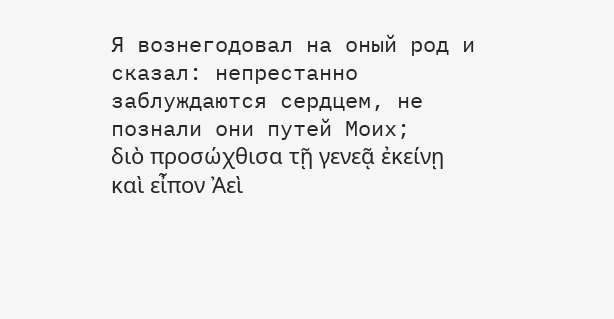Я вознегодовал на оный род и сказал: непрестанно заблуждаются сердцем, не познали они путей Моих;
διὸ προσώχθισα τῇ γενεᾷ ἐκείνῃ καὶ εἶπον Ἀεὶ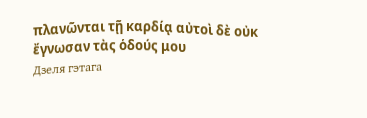πλανῶνται τῇ καρδίᾳ αὐτοὶ δὲ οὐκ ἔγνωσαν τὰς ὁδούς μου
Дзеля гэтага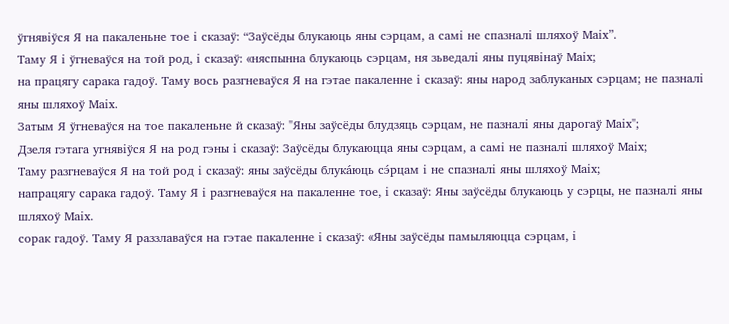ўгнявіўся Я на пакаленьне тое і сказаў: “Заўсёды блукаюць яны сэрцам, а самі не спазналі шляхоў Маіх”.
Таму Я і ўгневаўся на той род, і сказаў: «няспынна блукаюць сэрцам, ня зьведалі яны пуцявінаў Маіх;
на працягу сарака гадоў. Таму вось разгневаўся Я на гэтае пакаленне і сказаў: яны народ заблуканых сэрцам; не пазналі яны шляхоў Маіх.
Затым Я ўгневаўся на тое пакаленьне й сказаў: "Яны заўсёды блудзяць сэрцам, не пазналі яны дарогаў Маіх";
Дзеля гэтага угнявіўся Я на род гэны і сказаў: Заўсёды блукаюцца яны сэрцам, а самі не пазналі шляхоў Маіх;
Таму разгневаўся Я на той род і сказаў: яны заўсёды блука́юць сэ́рцам і не спазналі яны шляхоў Маіх;
напрацягу сарака гадоў. Таму Я і разгневаўся на пакаленне тое, і сказаў: Яны заўсёды блукаюць у сэрцы, не пазналі яны шляхоў Маіх.
сорак гадоў. Таму Я раззлаваўся на гэтае пакаленне і сказаў: «Яны заўсёды памыляюцца сэрцам, і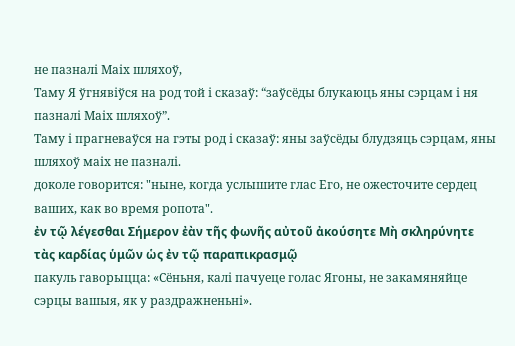не пазналі Маіх шляхоў,
Таму Я ўгнявіўся на род той і сказаў: “заўсёды блукаюць яны сэрцам і ня пазналі Маіх шляхоў”.
Таму і прагневаўся на гэты род і сказаў: яны заўсёды блудзяць сэрцам, яны шляхоў маіх не пазналі.
доколе говорится: "ныне, когда услышите глас Его, не ожесточите сердец ваших, как во время ропота".
ἐν τῷ λέγεσθαι Σήμερον ἐὰν τῆς φωνῆς αὐτοῦ ἀκούσητε Μὴ σκληρύνητε τὰς καρδίας ὑμῶν ὡς ἐν τῷ παραπικρασμῷ
пакуль гаворыцца: «Сёньня, калі пачуеце голас Ягоны, не закамяняйце сэрцы вашыя, як у раздражненьні».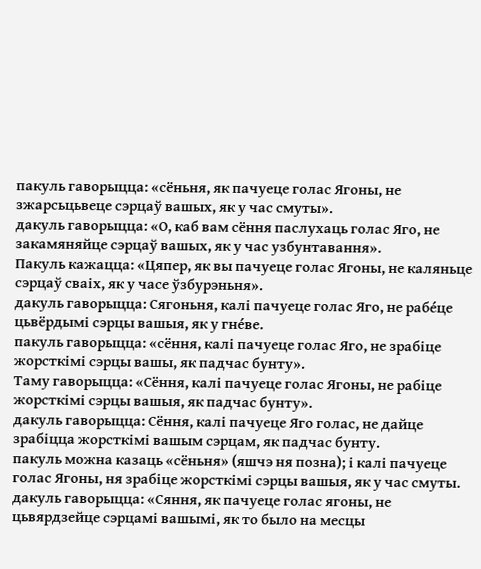пакуль гаворыцца: «сёньня, як пачуеце голас Ягоны, не зжарсьцьвеце сэрцаў вашых, як у час смуты».
дакуль гаворыцца: «О, каб вам сёння паслухаць голас Яго, не закамяняйце сэрцаў вашых, як у час узбунтавання».
Пакуль кажацца: «Цяпер, як вы пачуеце голас Ягоны, не каляньце сэрцаў сваіх, як у часе ўзбурэньня».
дакуль гаворыцца: Сягоньня, калі пачуеце голас Яго, не рабе́це цьвёрдымі сэрцы вашыя, як у гне́ве.
пакуль гаворыцца: «сёння, калі пачуеце голас Яго, не зрабіце жорсткімі сэрцы вашы, як падчас бунту».
Таму гаворыцца: «Сёння, калі пачуеце голас Ягоны, не рабіце жорсткімі сэрцы вашыя, як падчас бунту».
дакуль гаворыцца: Сёння, калі пачуеце Яго голас, не дайце зрабіцца жорсткімі вашым сэрцам, як падчас бунту.
пакуль можна казаць «сёньня» (яшчэ ня позна); і калі пачуеце голас Ягоны, ня зрабіце жорсткімі сэрцы вашыя, як у час смуты.
дакуль гаворыцца: «Сяння, як пачуеце голас ягоны, не цьвярдзейце сэрцамі вашымі, як то было на месцы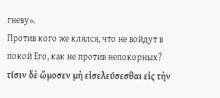гневу».
Против кого же клялся, что не войдут в покой Его, как не против непокорных?
τίσιν δὲ ὤμοσεν μὴ εἰσελεύσεσθαι εἰς τὴν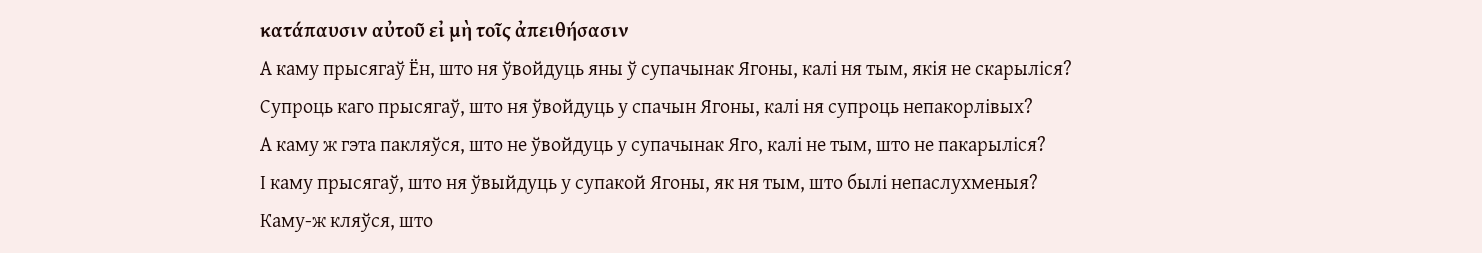κατάπαυσιν αὐτοῦ εἰ μὴ τοῖς ἀπειθήσασιν
А каму прысягаў Ён, што ня ўвойдуць яны ў супачынак Ягоны, калі ня тым, якія не скарыліся?
Супроць каго прысягаў, што ня ўвойдуць у спачын Ягоны, калі ня супроць непакорлівых?
А каму ж гэта пакляўся, што не ўвойдуць у супачынак Яго, калі не тым, што не пакарыліся?
І каму прысягаў, што ня ўвыйдуць у супакой Ягоны, як ня тым, што былі непаслухменыя?
Каму-ж кляўся, што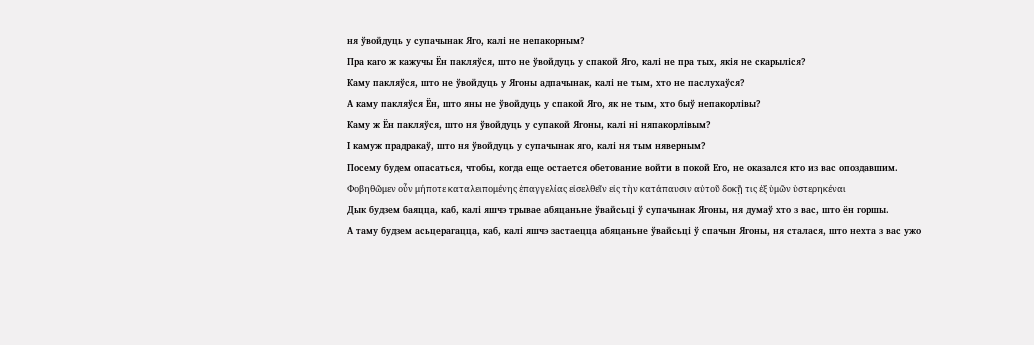ня ўвойдуць у супачынак Яго, калі не непакорным?
Пра каго ж кажучы Ён пакляўся, што не ўвойдуць у спакой Яго, калі не пра тых, якія не скарыліся?
Каму пакляўся, што не ўвойдуць у Ягоны адпачынак, калі не тым, хто не паслухаўся?
А каму пакляўся Ён, што яны не ўвойдуць у спакой Яго, як не тым, хто быў непакорлівы?
Каму ж Ён пакляўся, што ня ўвойдуць у супакой Ягоны, калі ні няпакорлівым?
І камуж прадракаў, што ня ўвойдуць у супачынак яго, калі ня тым няверным?
Посему будем опасаться, чтобы, когда еще остается обетование войти в покой Его, не оказался кто из вас опоздавшим.
Φοβηθῶμεν οὖν μήποτε καταλειπομένης ἐπαγγελίας εἰσελθεῖν εἰς τὴν κατάπαυσιν αὐτοῦ δοκῇ τις ἐξ ὑμῶν ὑστερηκέναι
Дык будзем баяцца, каб, калі яшчэ трывае абяцаньне ўвайсьці ў супачынак Ягоны, ня думаў хто з вас, што ён горшы.
А таму будзем асьцерагацца, каб, калі яшчэ застаецца абяцаньне ўвайсьці ў спачын Ягоны, ня сталася, што нехта з вас ужо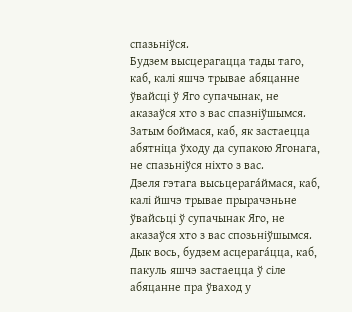спазьніўся.
Будзем высцерагацца тады таго, каб, калі яшчэ трывае абяцанне ўвайсці ў Яго супачынак, не аказаўся хто з вас спазніўшымся.
Затым боймася, каб, як застаецца абятніца ўходу да супакою Ягонага, не спазьніўся ніхто з вас.
Дзеля гэтага высьцерага́ймася, каб, калі йшчэ трывае прырачэньне ўвайсьці ў супачынак Яго, не аказаўся хто з вас спозьніўшымся.
Дык вось, будзем асцерага́цца, каб, пакуль яшчэ застаецца ў сіле абяцанне пра ўваход у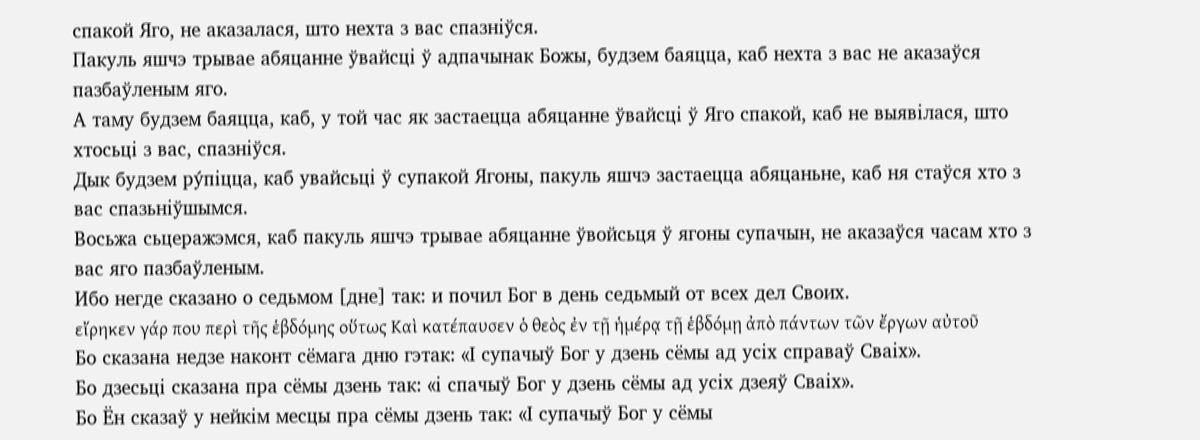спакой Яго, не аказалася, што нехта з вас спазніўся.
Пакуль яшчэ трывае абяцанне ўвайсці ў адпачынак Божы, будзем баяцца, каб нехта з вас не аказаўся пазбаўленым яго.
А таму будзем баяцца, каб, у той час як застаецца абяцанне ўвайсці ў Яго спакой, каб не выявілася, што хтосьці з вас, спазніўся.
Дык будзем ру́піцца, каб увайсьці ў супакой Ягоны, пакуль яшчэ застаецца абяцаньне, каб ня стаўся хто з вас спазьніўшымся.
Восьжа сьцеражэмся, каб пакуль яшчэ трывае абяцанне ўвойсьця ў ягоны супачын, не аказаўся часам хто з вас яго пазбаўленым.
Ибо негде сказано о седьмом [дне] так: и почил Бог в день седьмый от всех дел Своих.
εἴρηκεν γάρ που περὶ τῆς ἑβδόμης οὕτως Καὶ κατέπαυσεν ὁ θεὸς ἐν τῇ ἡμέρᾳ τῇ ἑβδόμῃ ἀπὸ πάντων τῶν ἔργων αὐτοῦ
Бо сказана недзе наконт сёмага дню гэтак: «І супачыў Бог у дзень сёмы ад усіх справаў Сваіх».
Бо дзесьці сказана пра сёмы дзень так: «і спачыў Бог у дзень сёмы ад усіх дзеяў Сваіх».
Бо Ён сказаў у нейкім месцы пра сёмы дзень так: «І супачыў Бог у сёмы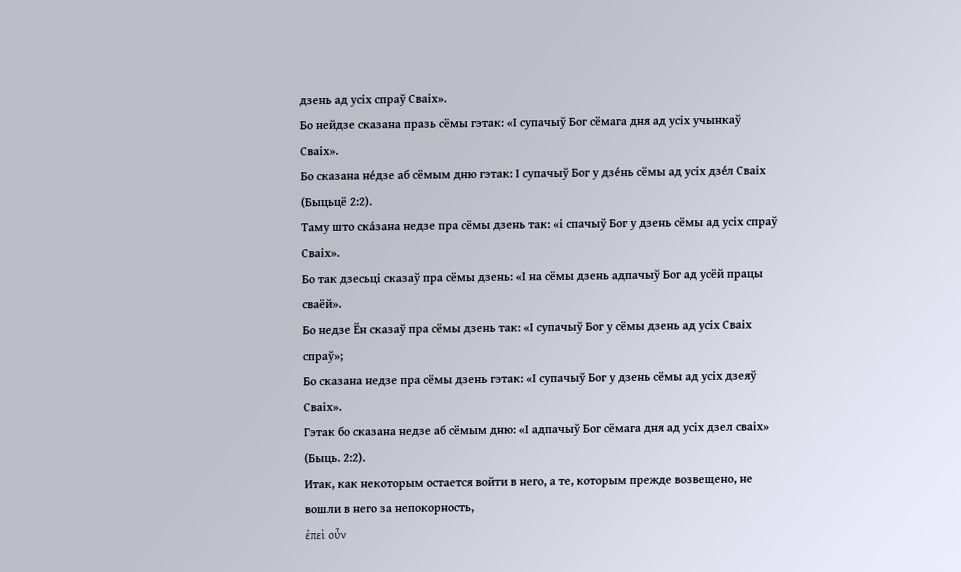дзень ад усіх спраў Сваіх».
Бо нейдзе сказана празь сёмы гэтак: «І супачыў Бог сёмага дня ад усіх учынкаў Сваіх».
Бо сказана не́дзе аб сёмым дню гэтак: І супачыў Бог у дзе́нь сёмы ад усіх дзе́л Сваіх (Быцьцё 2:2).
Таму што ска́зана недзе пра сёмы дзень так: «і спачыў Бог у дзень сёмы ад усіх спраў Сваіх».
Бо так дзесьці сказаў пра сёмы дзень: «І на сёмы дзень адпачыў Бог ад усёй працы сваёй».
Бо недзе Ён сказаў пра сёмы дзень так: «І супачыў Бог у сёмы дзень ад усіх Сваіх спраў»;
Бо сказана недзе пра сёмы дзень гэтак: «І супачыў Бог у дзень сёмы ад усіх дзеяў Сваіх».
Гэтак бо сказана недзе аб сёмым дню: «І адпачыў Бог сёмага дня ад усіх дзел сваіх» (Быць. 2:2).
Итак, как некоторым остается войти в него, а те, которым прежде возвещено, не вошли в него за непокорность,
ἐπεὶ οὖν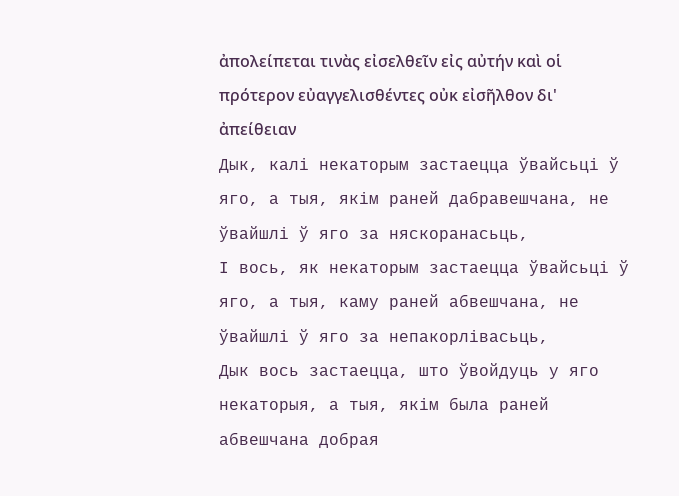ἀπολείπεται τινὰς εἰσελθεῖν εἰς αὐτήν καὶ οἱ πρότερον εὐαγγελισθέντες οὐκ εἰσῆλθον δι' ἀπείθειαν
Дык, калі некаторым застаецца ўвайсьці ў яго, а тыя, якім раней дабравешчана, не ўвайшлі ў яго за няскоранасьць,
І вось, як некаторым застаецца ўвайсьці ў яго, а тыя, каму раней абвешчана, не ўвайшлі ў яго за непакорлівасьць,
Дык вось застаецца, што ўвойдуць у яго некаторыя, а тыя, якім была раней абвешчана добрая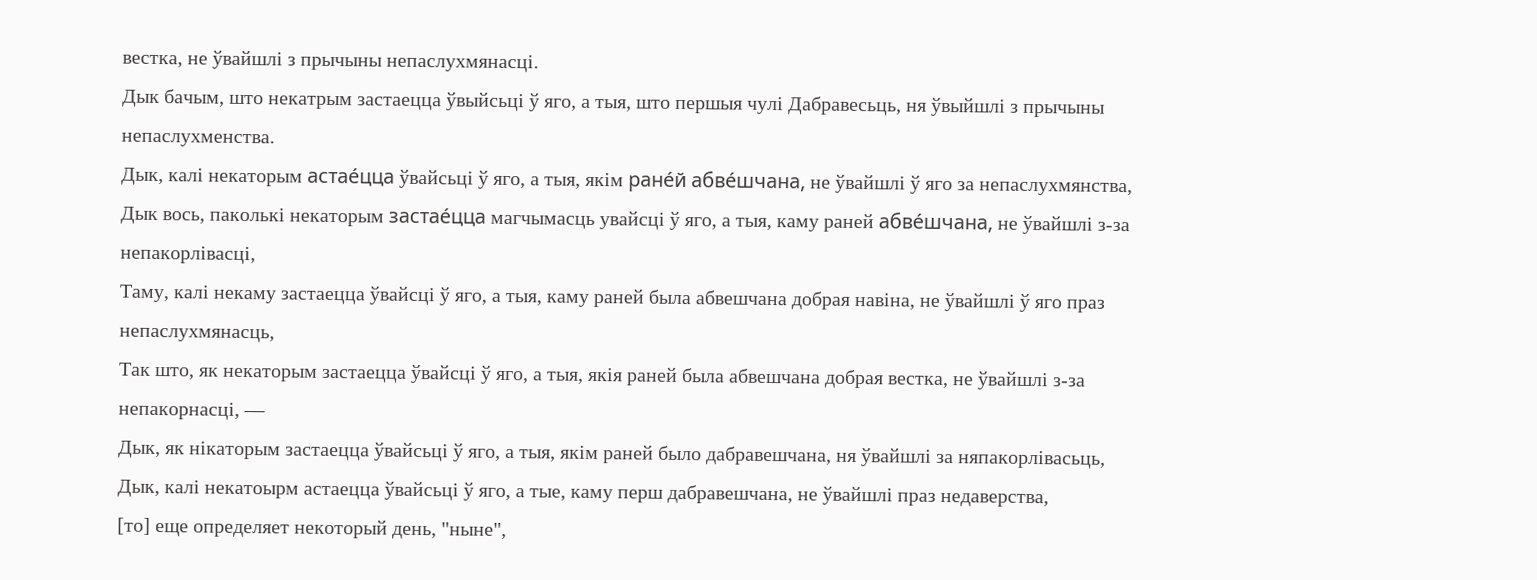вестка, не ўвайшлі з прычыны непаслухмянасці.
Дык бачым, што некатрым застаецца ўвыйсьці ў яго, а тыя, што першыя чулі Дабравесьць, ня ўвыйшлі з прычыны непаслухменства.
Дык, калі некаторым астае́цца ўвайсьці ў яго, а тыя, якім ране́й абве́шчана, не ўвайшлі ў яго за непаслухмянства,
Дык вось, паколькі некаторым застае́цца магчымасць увайсці ў яго, а тыя, каму раней абве́шчана, не ўвайшлі з-за непакорлівасці,
Таму, калі некаму застаецца ўвайсці ў яго, а тыя, каму раней была абвешчана добрая навіна, не ўвайшлі ў яго праз непаслухмянасць,
Так што, як некаторым застаецца ўвайсці ў яго, а тыя, якія раней была абвешчана добрая вестка, не ўвайшлі з-за непакорнасці, —
Дык, як нікаторым застаецца ўвайсьці ў яго, а тыя, якім раней было дабравешчана, ня ўвайшлі за няпакорлівасьць,
Дык, калі некатоырм астаецца ўвайсьці ў яго, а тые, каму перш дабравешчана, не ўвайшлі праз недаверства,
[то] еще определяет некоторый день, "ныне",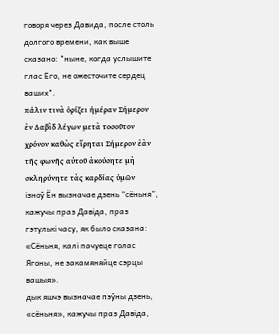говоря через Давида, после столь долгого времени, как выше сказано: "ныне, когда услышите глас Его, не ожесточите сердец ваших".
πάλιν τινὰ ὁρίζει ἡμέραν Σήμερον ἐν Δαβὶδ λέγων μετὰ τοσοῦτον χρόνον καθὼς εἴρηται Σήμερον ἐὰν τῆς φωνῆς αὐτοῦ ἀκούσητε μὴ σκληρύνητε τὰς καρδίας ὑμῶν
ізноў Ён вызначае дзень “сёньня”, кажучы праз Давіда, праз гэтулькі часу, як было сказана: «Сёньня, калі пачуеце голас Ягоны, не закамяняйце сэрцы вашыя».
дык яшчэ вызначае пэўны дзень, «сёньня», кажучы праз Давіда,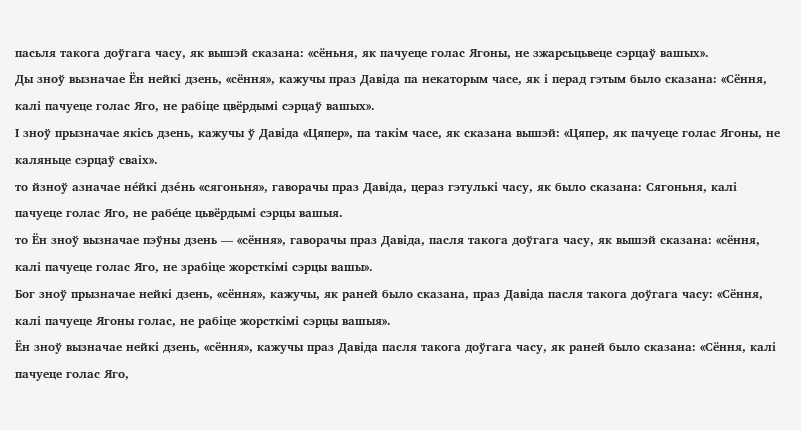пасьля такога доўгага часу, як вышэй сказана: «сёньня, як пачуеце голас Ягоны, не зжарсьцьвеце сэрцаў вашых».
Ды зноў вызначае Ён нейкі дзень, «сёння», кажучы праз Давіда па некаторым часе, як і перад гэтым было сказана: «Сёння, калі пачуеце голас Яго, не рабіце цвёрдымі сэрцаў вашых».
І зноў прызначае якісь дзень, кажучы ў Давіда «Цяпер», па такім часе, як сказана вышэй: «Цяпер, як пачуеце голас Ягоны, не каляньце сэрцаў сваіх».
то йзноў азначае не́йкі дзе́нь «сягоньня», гаворачы праз Давіда, цераз гэтулькі часу, як было сказана: Сягоньня, калі пачуеце голас Яго, не рабе́це цьвёрдымі сэрцы вашыя.
то Ён зноў вызначае пэўны дзень — «сёння», гаворачы праз Давіда, пасля такога доўгага часу, як вышэй сказана: «сёння, калі пачуеце голас Яго, не зрабіце жорсткімі сэрцы вашы».
Бог зноў прызначае нейкі дзень, «сёння», кажучы, як раней было сказана, праз Давіда пасля такога доўгага часу: «Сёння, калі пачуеце Ягоны голас, не рабіце жорсткімі сэрцы вашыя».
Ён зноў вызначае нейкі дзень, «сёння», кажучы праз Давіда пасля такога доўгага часу, як раней было сказана: «Сёння, калі пачуеце голас Яго,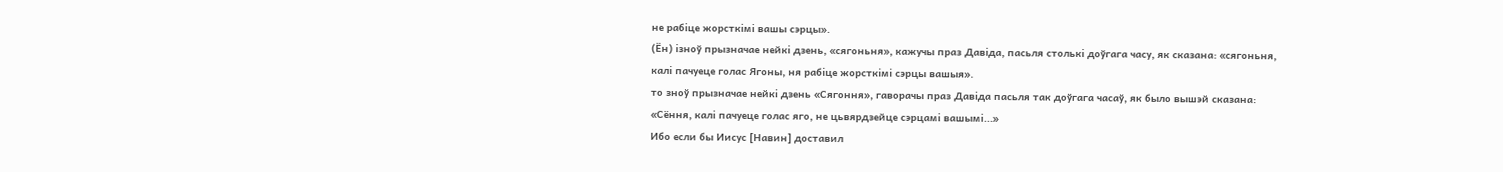не рабіце жорсткімі вашы сэрцы».
(Ён) ізноў прызначае нейкі дзень, «сягоньня», кажучы праз Давіда, пасьля столькі доўгага часу, як сказана: «сягоньня, калі пачуеце голас Ягоны, ня рабіце жорсткімі сэрцы вашыя».
то зноў прызначае нейкі дзень «Сягоння», гаворачы праз Давіда пасьля так доўгага часаў, як было вышэй сказана: «Сёння, калі пачуеце голас яго, не цьвярдзейце сэрцамі вашымі...»
Ибо если бы Иисус [Навин] доставил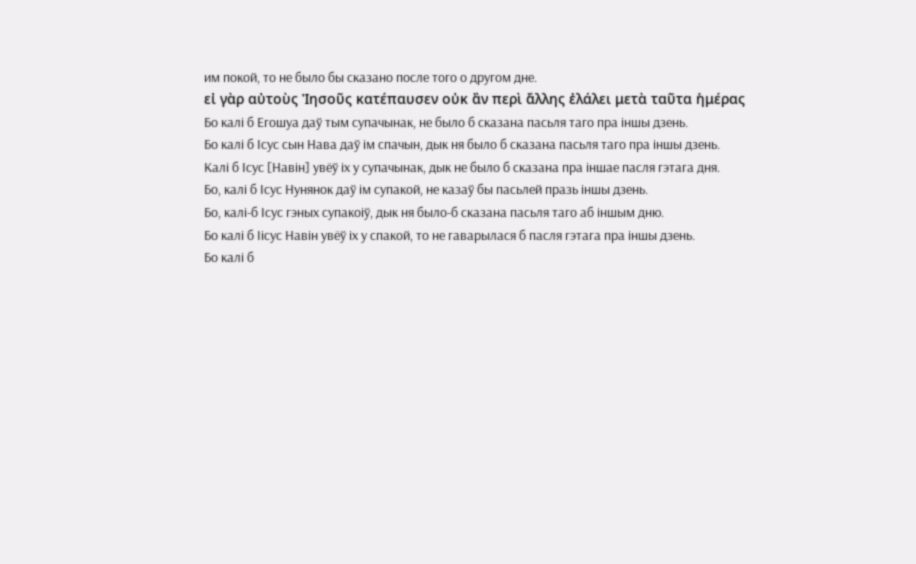им покой, то не было бы сказано после того о другом дне.
εἰ γὰρ αὐτοὺς Ἰησοῦς κατέπαυσεν οὐκ ἂν περὶ ἄλλης ἐλάλει μετὰ ταῦτα ἡμέρας
Бо калі б Егошуа даў тым супачынак, не было б сказана пасьля таго пра іншы дзень.
Бо калі б Ісус сын Нава даў ім спачын, дык ня было б сказана пасьля таго пра іншы дзень.
Калі б Ісус [Навін] увёў іх у супачынак, дык не было б сказана пра іншае пасля гэтага дня.
Бо, калі б Ісус Нунянок даў ім супакой, не казаў бы пасьлей празь іншы дзень.
Бо, калі-б Ісус гэных супакоіў, дык ня было-б сказана пасьля таго аб іншым дню.
Бо калі б Іісус Навін увёў іх у спакой, то не гаварылася б пасля гэтага пра іншы дзень.
Бо калі б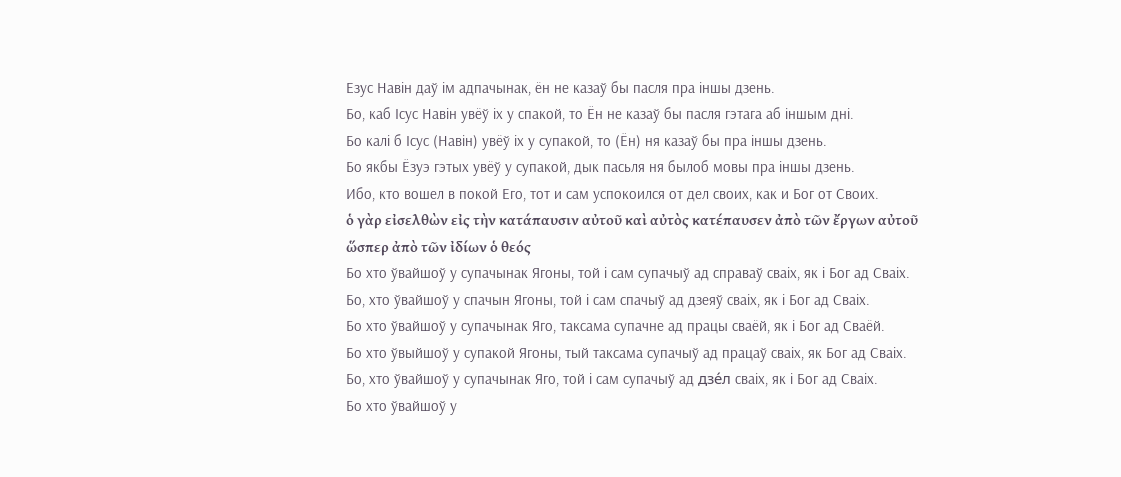Езус Навін даў ім адпачынак, ён не казаў бы пасля пра іншы дзень.
Бо, каб Ісус Навін увёў іх у спакой, то Ён не казаў бы пасля гэтага аб іншым дні.
Бо калі б Ісус (Навін) увёў іх у супакой, то (Ён) ня казаў бы пра іншы дзень.
Бо якбы Ёзуэ гэтых увёў у супакой, дык пасьля ня былоб мовы пра іншы дзень.
Ибо, кто вошел в покой Его, тот и сам успокоился от дел своих, как и Бог от Своих.
ὁ γὰρ εἰσελθὼν εἰς τὴν κατάπαυσιν αὐτοῦ καὶ αὐτὸς κατέπαυσεν ἀπὸ τῶν ἔργων αὐτοῦ ὥσπερ ἀπὸ τῶν ἰδίων ὁ θεός
Бо хто ўвайшоў у супачынак Ягоны, той і сам супачыў ад справаў сваіх, як і Бог ад Сваіх.
Бо, хто ўвайшоў у спачын Ягоны, той і сам спачыў ад дзеяў сваіх, як і Бог ад Сваіх.
Бо хто ўвайшоў у супачынак Яго, таксама супачне ад працы сваёй, як і Бог ад Сваёй.
Бо хто ўвыйшоў у супакой Ягоны, тый таксама супачыў ад працаў сваіх, як Бог ад Сваіх.
Бо, хто ўвайшоў у супачынак Яго, той і сам супачыў ад дзе́л сваіх, як і Бог ад Сваіх.
Бо хто ўвайшоў у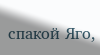спакой Яго,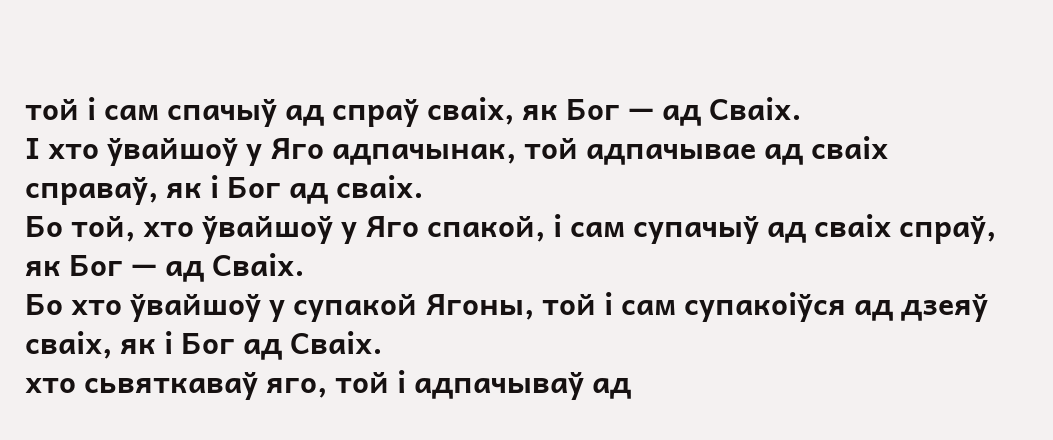той і сам спачыў ад спраў сваіх, як Бог — ад Сваіх.
І хто ўвайшоў у Яго адпачынак, той адпачывае ад сваіх справаў, як і Бог ад сваіх.
Бо той, хто ўвайшоў у Яго спакой, і сам супачыў ад сваіх спраў, як Бог — ад Сваіх.
Бо хто ўвайшоў у супакой Ягоны, той і сам супакоіўся ад дзеяў сваіх, як і Бог ад Сваіх.
хто сьвяткаваў яго, той і адпачываў ад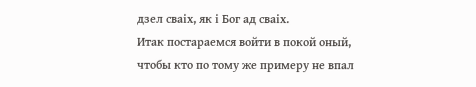дзел сваіх, як і Бог ад сваіх.
Итак постараемся войти в покой оный, чтобы кто по тому же примеру не впал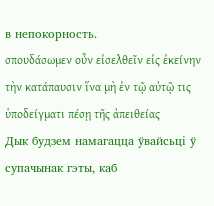в непокорность.
σπουδάσωμεν οὖν εἰσελθεῖν εἰς ἐκείνην τὴν κατάπαυσιν ἵνα μὴ ἐν τῷ αὐτῷ τις ὑποδείγματι πέσῃ τῆς ἀπειθείας
Дык будзем намагацца ўвайсьці ў супачынак гэты, каб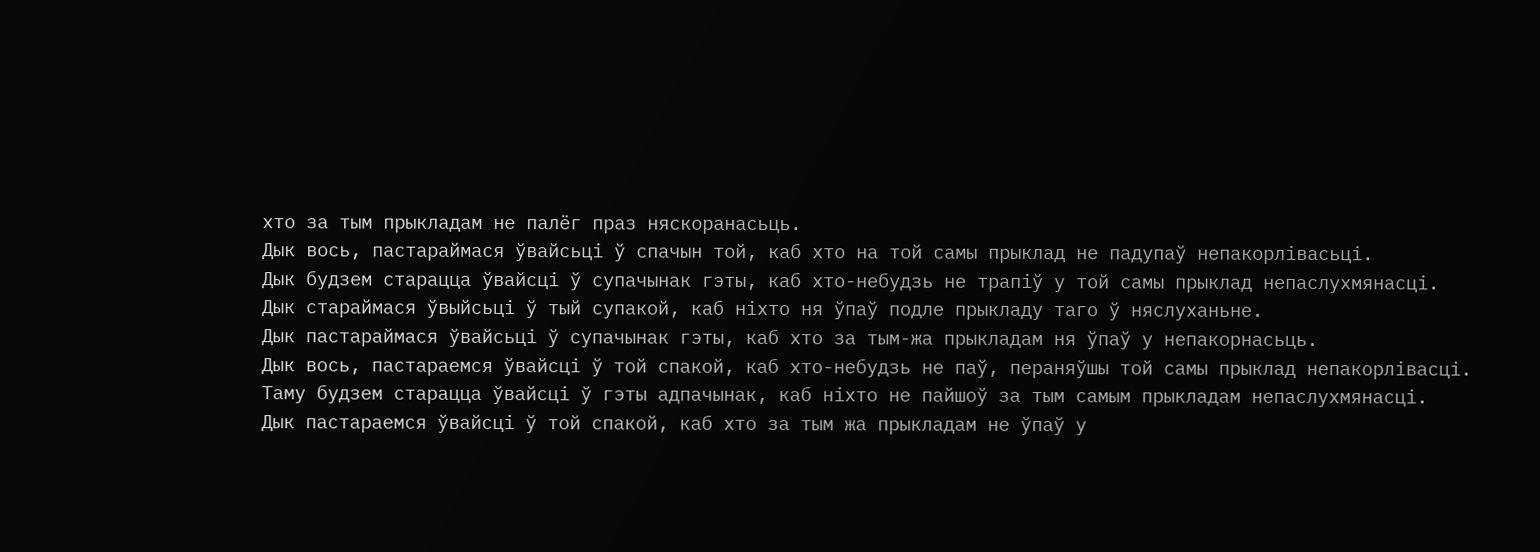хто за тым прыкладам не палёг праз няскоранасьць.
Дык вось, пастараймася ўвайсьці ў спачын той, каб хто на той самы прыклад не падупаў непакорлівасьці.
Дык будзем старацца ўвайсці ў супачынак гэты, каб хто-небудзь не трапіў у той самы прыклад непаслухмянасці.
Дык стараймася ўвыйсьці ў тый супакой, каб ніхто ня ўпаў подле прыкладу таго ў няслуханьне.
Дык пастараймася ўвайсьці ў супачынак гэты, каб хто за тым-жа прыкладам ня ўпаў у непакорнасьць.
Дык вось, пастараемся ўвайсці ў той спакой, каб хто-небудзь не паў, пераняўшы той самы прыклад непакорлівасці.
Таму будзем старацца ўвайсці ў гэты адпачынак, каб ніхто не пайшоў за тым самым прыкладам непаслухмянасці.
Дык пастараемся ўвайсці ў той спакой, каб хто за тым жа прыкладам не ўпаў у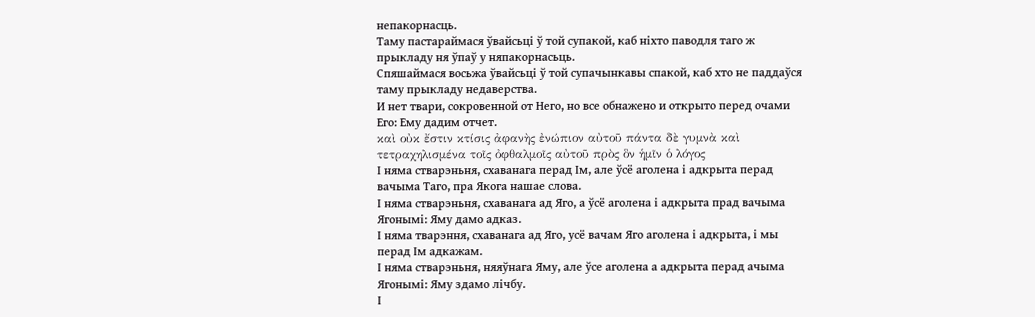непакорнасць.
Таму пастараймася ўвайсьці ў той супакой, каб ніхто паводля таго ж прыкладу ня ўпаў у няпакорнасьць.
Спяшаймася восьжа ўвайсьці ў той супачынкавы спакой, каб хто не паддаўся таму прыкладу недаверства.
И нет твари, сокровенной от Него, но все обнажено и открыто перед очами Его: Ему дадим отчет.
καὶ οὐκ ἔστιν κτίσις ἀφανὴς ἐνώπιον αὐτοῦ πάντα δὲ γυμνὰ καὶ τετραχηλισμένα τοῖς ὀφθαλμοῖς αὐτοῦ πρὸς ὃν ἡμῖν ὁ λόγος
І няма стварэньня, схаванага перад Ім, але ўсё аголена і адкрыта перад вачыма Таго, пра Якога нашае слова.
І няма стварэньня, схаванага ад Яго, а ўсё аголена і адкрыта прад вачыма Ягонымі: Яму дамо адказ.
І няма тварэння, схаванага ад Яго, усё вачам Яго аголена і адкрыта, і мы перад Ім адкажам.
І няма стварэньня, няяўнага Яму, але ўсе аголена а адкрыта перад ачыма Ягонымі: Яму здамо лічбу.
І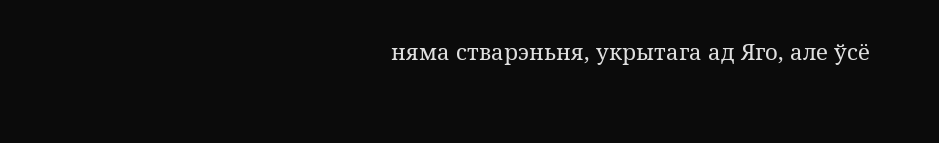няма стварэньня, укрытага ад Яго, але ўсё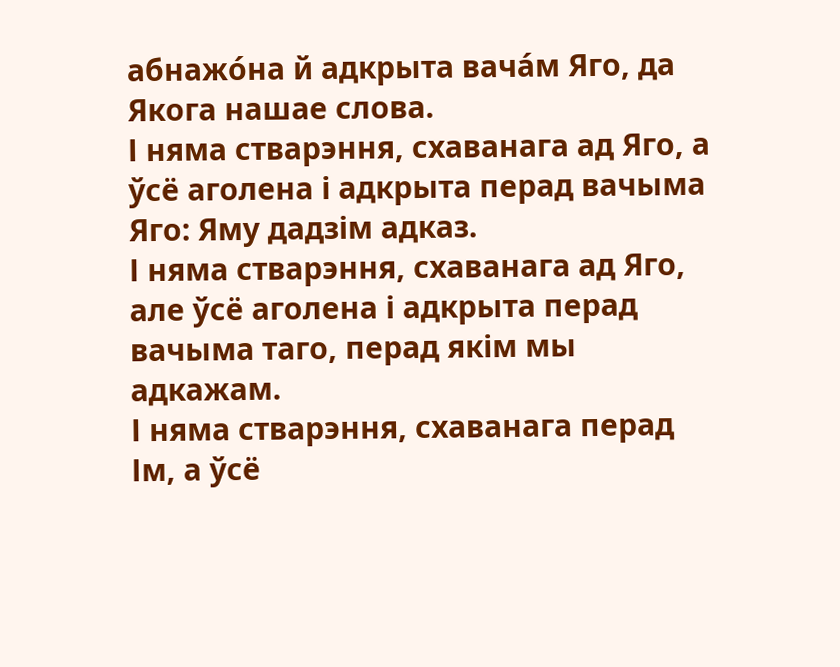абнажо́на й адкрыта вача́м Яго, да Якога нашае слова.
І няма стварэння, схаванага ад Яго, а ўсё аголена і адкрыта перад вачыма Яго: Яму дадзім адказ.
І няма стварэння, схаванага ад Яго, але ўсё аголена і адкрыта перад вачыма таго, перад якім мы адкажам.
І няма стварэння, схаванага перад Ім, а ўсё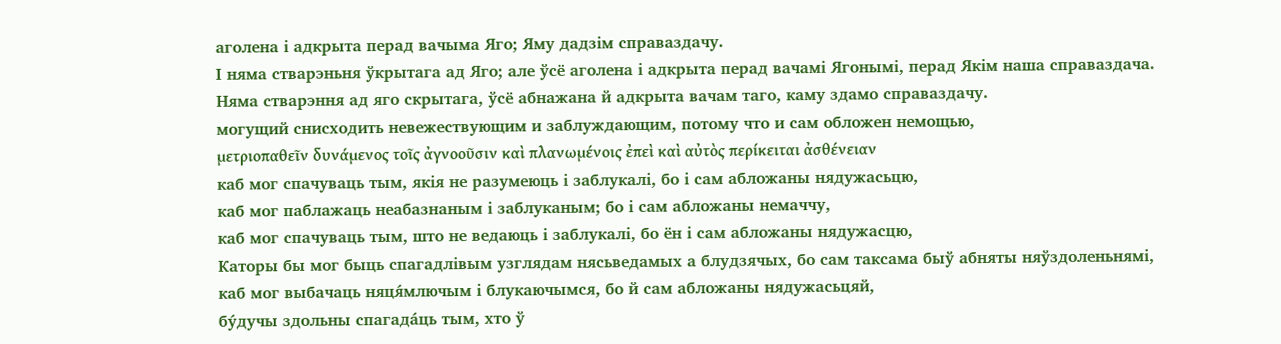аголена і адкрыта перад вачыма Яго; Яму дадзім справаздачу.
І няма стварэньня ўкрытага ад Яго; але ўсё аголена і адкрыта перад вачамі Ягонымі, перад Якім наша справаздача.
Няма стварэння ад яго скрытага, ўсё абнажана й адкрыта вачам таго, каму здамо справаздачу.
могущий снисходить невежествующим и заблуждающим, потому что и сам обложен немощью,
μετριοπαθεῖν δυνάμενος τοῖς ἀγνοοῦσιν καὶ πλανωμένοις ἐπεὶ καὶ αὐτὸς περίκειται ἀσθένειαν
каб мог спачуваць тым, якія не разумеюць і заблукалі, бо і сам абложаны нядужасьцю,
каб мог паблажаць неабазнаным і заблуканым; бо і сам абложаны немаччу,
каб мог спачуваць тым, што не ведаюць і заблукалі, бо ён і сам абложаны нядужасцю,
Каторы бы мог быць спагадлівым узглядам нясьведамых а блудзячых, бо сам таксама быў абняты няўздоленьнямі,
каб мог выбачаць няця́млючым і блукаючымся, бо й сам абложаны нядужасьцяй,
бу́дучы здольны спагада́ць тым, хто ў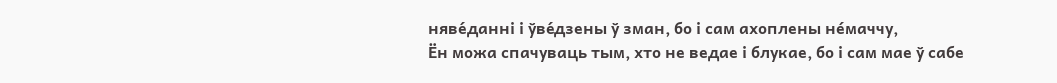няве́данні і ўве́дзены ў зман, бо і сам ахоплены не́маччу,
Ён можа спачуваць тым, хто не ведае і блукае, бо і сам мае ў сабе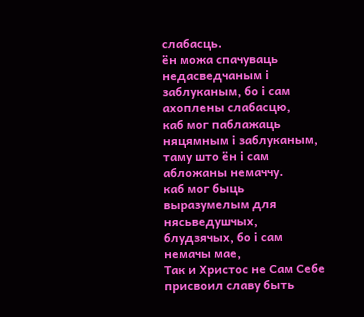слабасць.
ён можа спачуваць недасведчаным і заблуканым, бо і сам ахоплены слабасцю,
каб мог паблажаць няцямным і заблуканым, таму што ён і сам абложаны немаччу.
каб мог быць выразумелым для нясьведушчых, блудзячых, бо і сам немачы мае,
Так и Христос не Сам Себе присвоил славу быть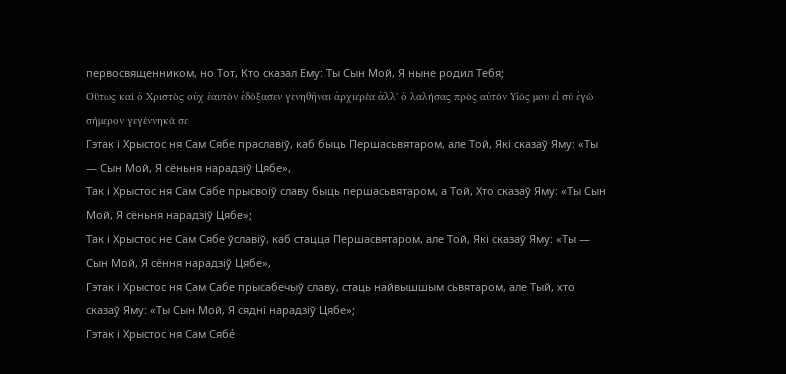первосвященником, но Тот, Кто сказал Ему: Ты Сын Мой, Я ныне родил Тебя;
Οὕτως καὶ ὁ Χριστὸς οὐχ ἑαυτὸν ἐδόξασεν γενηθῆναι ἀρχιερέα ἀλλ' ὁ λαλήσας πρὸς αὐτόν Υἱός μου εἶ σύ ἐγὼ σήμερον γεγέννηκά σε
Гэтак і Хрыстос ня Сам Сябе праславіў, каб быць Першасьвятаром, але Той, Які сказаў Яму: «Ты — Сын Мой, Я сёньня нарадзіў Цябе»,
Так і Хрыстос ня Сам Сабе прысвоіў славу быць першасьвятаром, а Той, Хто сказаў Яму: «Ты Сын Мой, Я сёньня нарадзіў Цябе»;
Так і Хрыстос не Сам Сябе ўславіў, каб стацца Першасвятаром, але Той, Які сказаў Яму: «Ты — Сын Мой, Я сёння нарадзіў Цябе»,
Гэтак і Хрыстос ня Сам Сабе прысабечыў славу, стаць найвышшым сьвятаром, але Тый, хто сказаў Яму: «Ты Сын Мой, Я сядні нарадзіў Цябе»;
Гэтак і Хрыстос ня Сам Сябе́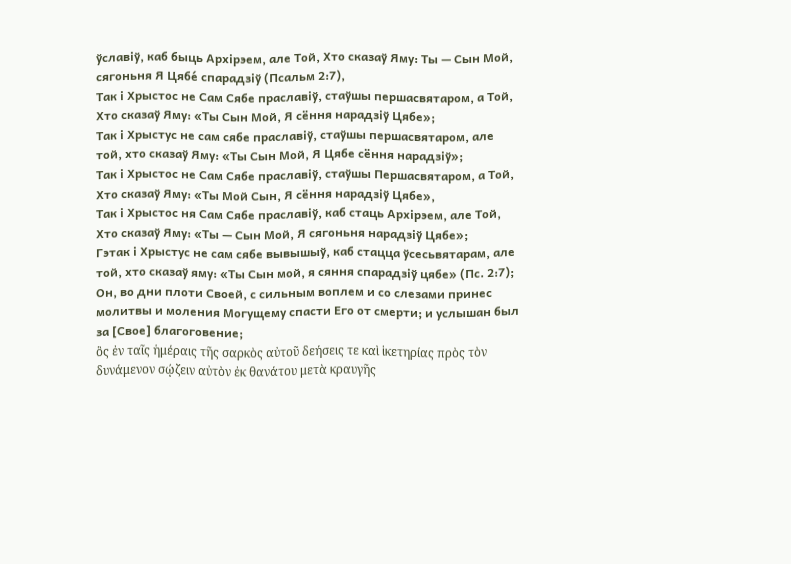ўславіў, каб быць Архірэем, але Той, Хто сказаў Яму: Ты — Сын Мой, сягоньня Я Цябе́ спарадзіў (Псальм 2:7),
Так і Хрыстос не Сам Сябе праславіў, стаўшы першасвятаром, а Той, Хто сказаў Яму: «Ты Сын Мой, Я сёння нарадзіў Цябе»;
Так і Хрыстус не сам сябе праславіў, стаўшы першасвятаром, але той, хто сказаў Яму: «Ты Сын Мой, Я Цябе сёння нарадзіў»;
Так і Хрыстос не Сам Сябе праславіў, стаўшы Першасвятаром, а Той, Хто сказаў Яму: «Ты Мой Сын, Я сёння нарадзіў Цябе»,
Так і Хрыстос ня Сам Сябе праславіў, каб стаць Архірэем, але Той, Хто сказаў Яму: «Ты — Сын Мой, Я сягоньня нарадзіў Цябе»;
Гэтак і Хрыстус не сам сябе вывышыў, каб стацца ўсесьвятарам, але той, хто сказаў яму: «Ты Сын мой, я сяння спарадзіў цябе» (Пс. 2:7);
Он, во дни плоти Своей, с сильным воплем и со слезами принес молитвы и моления Могущему спасти Его от смерти; и услышан был за [Свое] благоговение;
ὃς ἐν ταῖς ἡμέραις τῆς σαρκὸς αὐτοῦ δεήσεις τε καὶ ἱκετηρίας πρὸς τὸν δυνάμενον σῴζειν αὐτὸν ἐκ θανάτου μετὰ κραυγῆς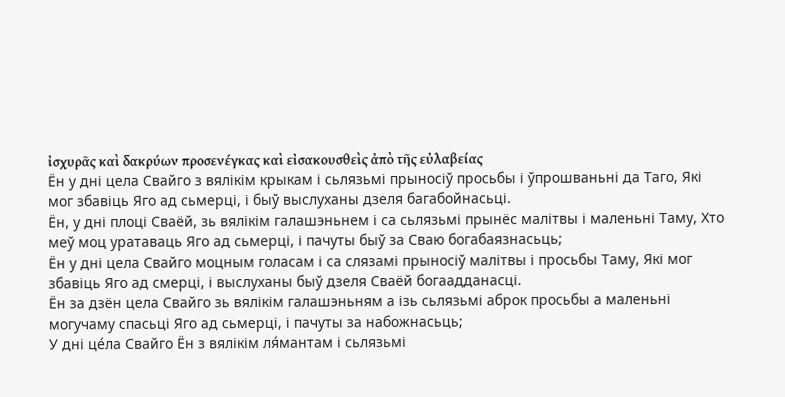ἰσχυρᾶς καὶ δακρύων προσενέγκας καὶ εἰσακουσθεὶς ἀπὸ τῆς εὐλαβείας
Ён у дні цела Свайго з вялікім крыкам і сьлязьмі прыносіў просьбы і ўпрошваньні да Таго, Які мог збавіць Яго ад сьмерці, і быў выслуханы дзеля багабойнасьці.
Ён, у дні плоці Сваёй, зь вялікім галашэньнем і са сьлязьмі прынёс малітвы і маленьні Таму, Хто меў моц уратаваць Яго ад сьмерці, і пачуты быў за Сваю богабаязнасьць;
Ён у дні цела Свайго моцным голасам і са слязамі прыносіў малітвы і просьбы Таму, Які мог збавіць Яго ад смерці, і выслуханы быў дзеля Сваёй богаадданасці.
Ён за дзён цела Свайго зь вялікім галашэньням а ізь сьлязьмі аброк просьбы а маленьні могучаму спасьці Яго ад сьмерці, і пачуты за набожнасьць;
У дні це́ла Свайго Ён з вялікім ля́мантам і сьлязьмі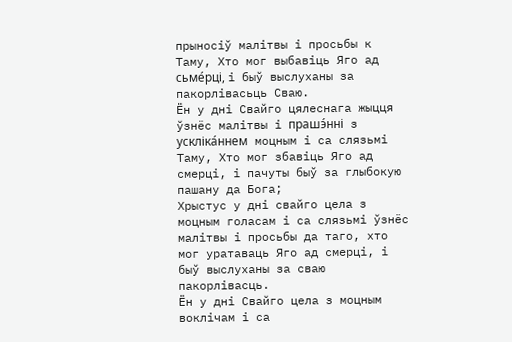прыносіў малітвы і просьбы к Таму, Хто мог выбавіць Яго ад сьме́рці, і быў выслуханы за пакорлівасьць Сваю.
Ён у дні Свайго цялеснага жыцця ўзнёс малітвы і прашэ́нні з ускліка́ннем моцным і са слязьмі Таму, Хто мог збавіць Яго ад смерці, і пачуты быў за глыбокую пашану да Бога;
Хрыстус у дні свайго цела з моцным голасам і са слязьмі ўзнёс малітвы і просьбы да таго, хто мог уратаваць Яго ад смерці, і быў выслуханы за сваю пакорлівасць.
Ён у дні Свайго цела з моцным воклічам і са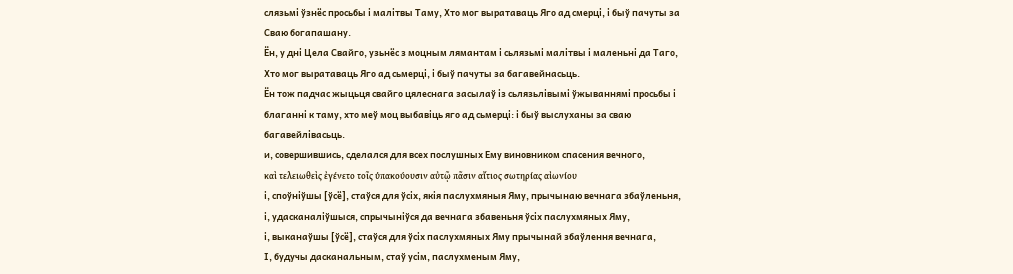слязьмі ўзнёс просьбы і малітвы Таму, Хто мог выратаваць Яго ад смерці, і быў пачуты за Сваю богапашану.
Ён, у дні Цела Свайго, узьнёс з моцным лямантам і сьлязьмі малітвы і маленьні да Таго, Хто мог выратаваць Яго ад сьмерці, і быў пачуты за багавейнасьць.
Ён тож падчас жыцьця свайго цялеснага засылаў із сьлязьлівымі ўжываннямі просьбы і благанні к таму, хто меў моц выбавіць яго ад сьмерці: і быў выслуханы за сваю багавейлівасьць.
и, совершившись, сделался для всех послушных Ему виновником спасения вечного,
καὶ τελειωθεὶς ἐγένετο τοῖς ὑπακούουσιν αὐτῷ πᾶσιν αἴτιος σωτηρίας αἰωνίου
і, споўніўшы [ўсё], стаўся для ўсіх, якія паслухмяныя Яму, прычынаю вечнага збаўленьня,
і, удасканаліўшыся, спрычыніўся да вечнага збавеньня ўсіх паслухмяных Яму,
і, выканаўшы [ўсё], стаўся для ўсіх паслухмяных Яму прычынай збаўлення вечнага,
І, будучы дасканальным, стаў усім, паслухменым Яму,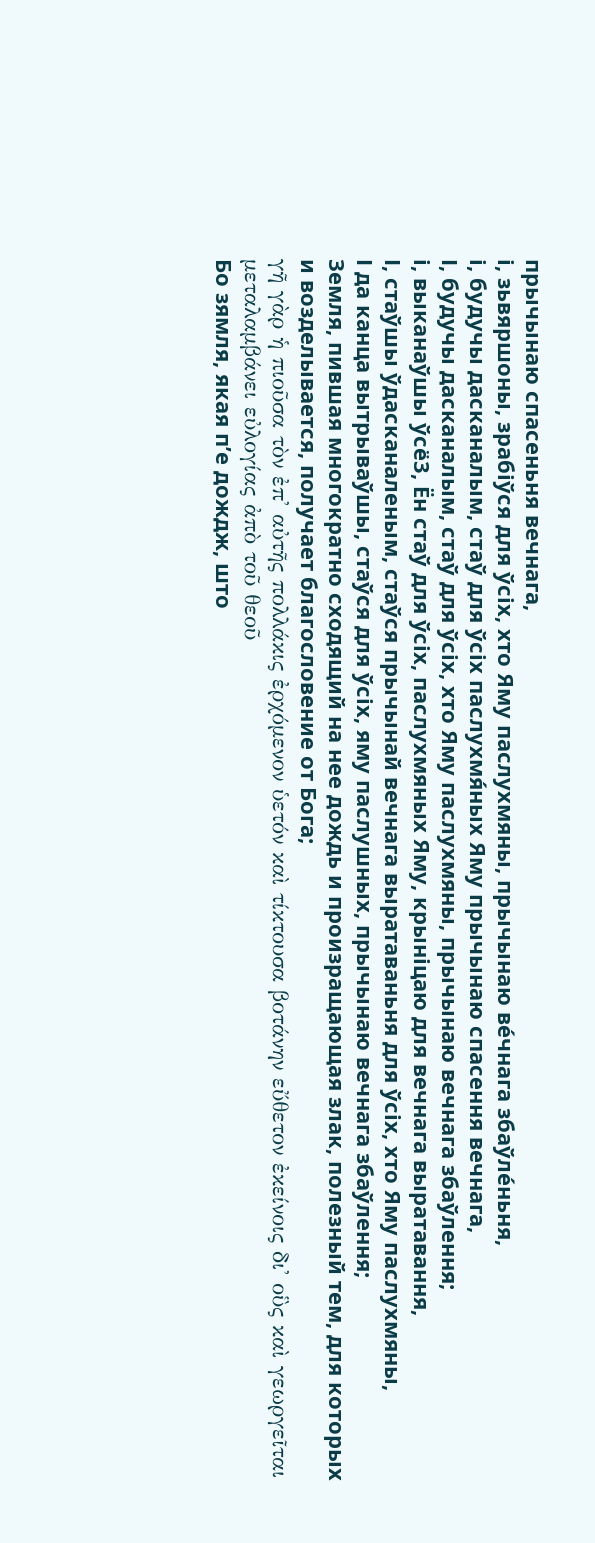прычынаю спасеньня вечнага,
і, зьвяршоны, зрабіўся для ўсіх, хто Яму паслухмяны, прычынаю ве́чнага збаўле́ньня,
і, будучы дасканалым, стаў для ўсіх паслухмя́ных Яму прычынаю спасення вечнага,
І, будучы дасканалым, стаў для ўсіх, хто Яму паслухмяны, прычынаю вечнага збаўлення;
і, выканаўшы ўсё3, Ён стаў для ўсіх, паслухмяных Яму, крыніцаю для вечнага выратавання,
І, стаўшы ўдасканаленым, стаўся прычынай вечнага выратаваньня для ўсіх, хто Яму паслухмяны,
І да канца вытрываўшы, стаўся для ўсіх, яму паслушных, прычынаю вечнага збаўлення;
Земля, пившая многократно сходящий на нее дождь и произращающая злак, полезный тем, для которых и возделывается, получает благословение от Бога;
γῆ γὰρ ἡ πιοῦσα τὸν ἐπ' αὐτῆς πολλάκις ἐρχόμενον ὑετόν καὶ τίκτουσα βοτάνην εὔθετον ἐκείνοις δι' οὓς καὶ γεωργεῖται μεταλαμβάνει εὐλογίας ἀπὸ τοῦ θεοῦ
Бо зямля, якая п’е дождж, што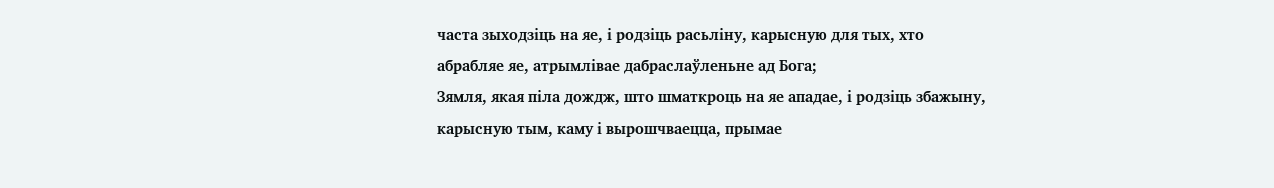часта зыходзіць на яе, і родзіць расьліну, карысную для тых, хто абрабляе яе, атрымлівае дабраслаўленьне ад Бога;
Зямля, якая піла дождж, што шматкроць на яе ападае, і родзіць збажыну, карысную тым, каму і вырошчваецца, прымае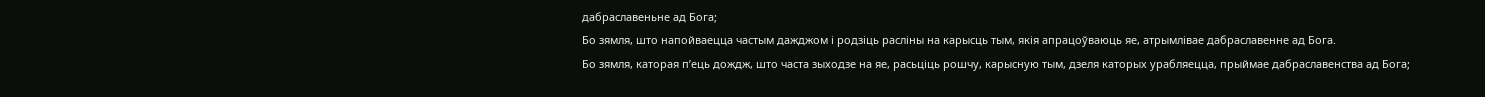дабраславеньне ад Бога;
Бо зямля, што напойваецца частым дажджом і родзіць расліны на карысць тым, якія апрацоўваюць яе, атрымлівае дабраславенне ад Бога.
Бо зямля, каторая п’ець дождж, што часта зыходзе на яе, расьціць рошчу, карысную тым, дзеля каторых урабляецца, прыймае дабраславенства ад Бога;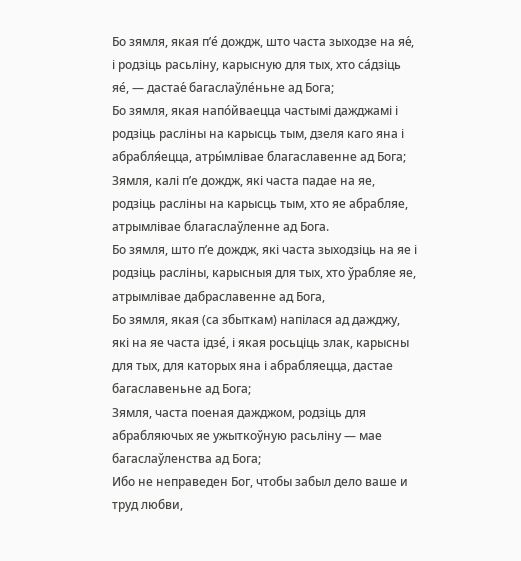Бо зямля, якая п’е́ дождж, што часта зыходзе на яе́, і родзіць расьліну, карысную для тых, хто са́дзіць яе́, — дастае́ багаслаўле́ньне ад Бога;
Бо зямля, якая напо́йваецца частымі дажджамі і родзіць расліны на карысць тым, дзеля каго яна і абрабля́ецца, атры́млівае благаславенне ад Бога;
Зямля, калі п’е дождж, які часта падае на яе, родзіць расліны на карысць тым, хто яе абрабляе, атрымлівае благаслаўленне ад Бога.
Бо зямля, што п’е дождж, які часта зыходзіць на яе і родзіць расліны, карысныя для тых, хто ўрабляе яе, атрымлівае дабраславенне ад Бога,
Бо зямля, якая (са збыткам) напілася ад дажджу, які на яе часта ідзе́, і якая росьціць злак, карысны для тых, для каторых яна і абрабляецца, дастае багаславеньне ад Бога;
Зямля, часта поеная дажджом, родзіць для абрабляючых яе ужыткоўную расьліну — мае багаслаўленства ад Бога;
Ибо не неправеден Бог, чтобы забыл дело ваше и труд любви,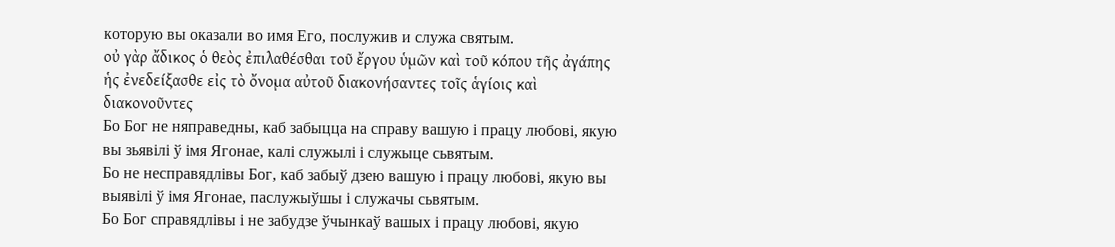которую вы оказали во имя Его, послужив и служа святым.
οὐ γὰρ ἄδικος ὁ θεὸς ἐπιλαθέσθαι τοῦ ἔργου ὑμῶν καὶ τοῦ κόπου τῆς ἀγάπης ἡς ἐνεδείξασθε εἰς τὸ ὄνομα αὐτοῦ διακονήσαντες τοῖς ἁγίοις καὶ διακονοῦντες
Бо Бог не няправедны, каб забыцца на справу вашую і працу любові, якую вы зьявілі ў імя Ягонае, калі служылі і служыце сьвятым.
Бо не несправядлівы Бог, каб забыў дзею вашую і працу любові, якую вы выявілі ў імя Ягонае, паслужыўшы і служачы сьвятым.
Бо Бог справядлівы і не забудзе ўчынкаў вашых і працу любові, якую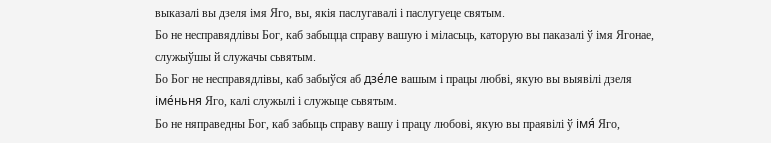выказалі вы дзеля імя Яго, вы, якія паслугавалі і паслугуеце святым.
Бо не несправядлівы Бог, каб забыцца справу вашую і міласьць, каторую вы паказалі ў імя Ягонае, служыўшы й служачы сьвятым.
Бо Бог не несправядлівы, каб забыўся аб дзе́ле вашым і працы любві, якую вы выявілі дзеля іме́ньня Яго, калі служылі і служыце сьвятым.
Бо не няправедны Бог, каб забыць справу вашу і працу любові, якую вы праявілі ў імя́ Яго,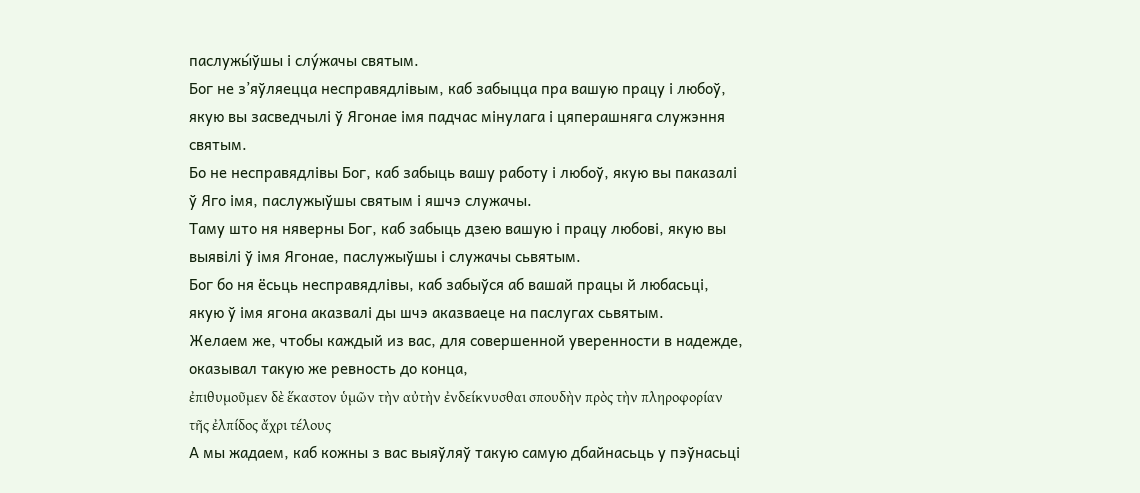паслужы́ўшы і слу́жачы святым.
Бог не з’яўляецца несправядлівым, каб забыцца пра вашую працу і любоў, якую вы засведчылі ў Ягонае імя падчас мінулага і цяперашняга служэння святым.
Бо не несправядлівы Бог, каб забыць вашу работу і любоў, якую вы паказалі ў Яго імя, паслужыўшы святым і яшчэ служачы.
Таму што ня няверны Бог, каб забыць дзею вашую і працу любові, якую вы выявілі ў імя Ягонае, паслужыўшы і служачы сьвятым.
Бог бо ня ёсьць несправядлівы, каб забыўся аб вашай працы й любасьці, якую ў імя ягона аказвалі ды шчэ аказваеце на паслугах сьвятым.
Желаем же, чтобы каждый из вас, для совершенной уверенности в надежде, оказывал такую же ревность до конца,
ἐπιθυμοῦμεν δὲ ἕκαστον ὑμῶν τὴν αὐτὴν ἐνδείκνυσθαι σπουδὴν πρὸς τὴν πληροφορίαν τῆς ἐλπίδος ἄχρι τέλους
А мы жадаем, каб кожны з вас выяўляў такую самую дбайнасьць у пэўнасьці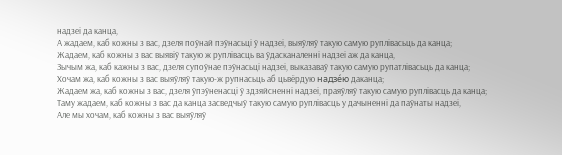надзеі да канца,
А жадаем, каб кожны з вас, дзеля поўнай пэўнасьці ў надзеі, выяўляў такую самую руплівасьць да канца;
Жадаем, каб кожны з вас выявіў такую ж руплівасць ва ўдасканаленні надзеі аж да канца,
Зычым жа, каб кажны з вас, дзеля супоўнае пэўнасьці надзеі, выказаваў такую самую рупатлівасьць да канца;
Хочам жа, каб кожны з вас выяўляў такую-ж рупнасьць аб цьвёрдую надзе́ю даканца;
Жадаем жа, каб кожны з вас, дзеля ўпэўненасці ў здзяйсненні надзеі, праяўляў такую самую руплівасць да канца;
Таму жадаем, каб кожны з вас да канца засведчыў такую самую руплівасць у дачыненні да паўнаты надзеі,
Але мы хочам, каб кожны з вас выяўляў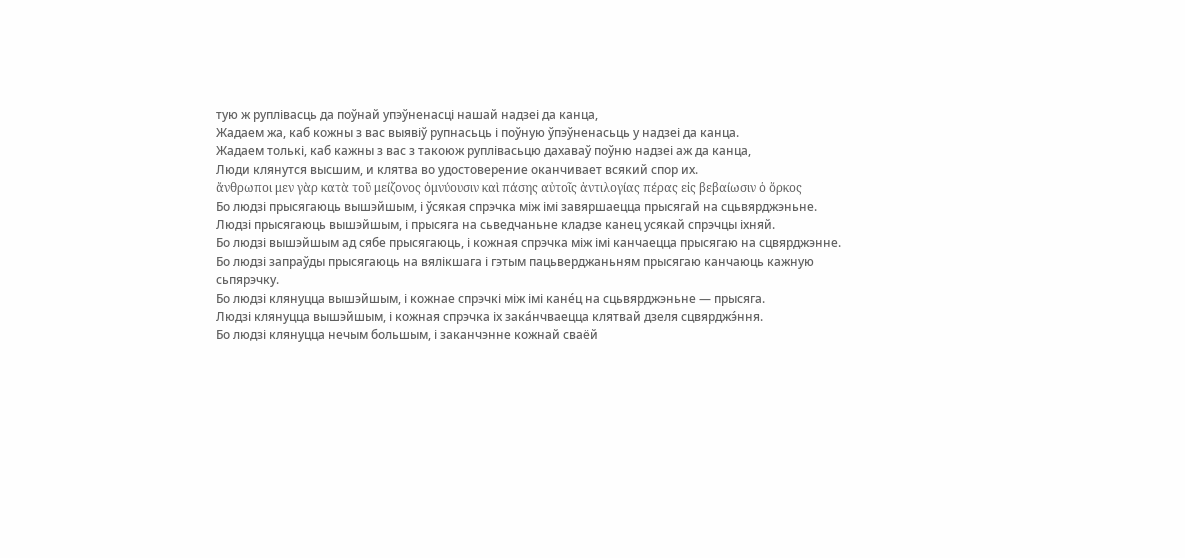тую ж руплівасць да поўнай упэўненасці нашай надзеі да канца,
Жадаем жа, каб кожны з вас выявіў рупнасьць і поўную ўпэўненасьць у надзеі да канца.
Жадаем толькі, каб кажны з вас з такоюж руплівасьцю дахаваў поўню надзеі аж да канца,
Люди клянутся высшим, и клятва во удостоверение оканчивает всякий спор их.
ἄνθρωποι μεν γὰρ κατὰ τοῦ μείζονος ὀμνύουσιν καὶ πάσης αὐτοῖς ἀντιλογίας πέρας εἰς βεβαίωσιν ὁ ὅρκος
Бо людзі прысягаюць вышэйшым, і ўсякая спрэчка між імі завяршаецца прысягай на сцьвярджэньне.
Людзі прысягаюць вышэйшым, і прысяга на сьведчаньне кладзе канец усякай спрэчцы іхняй.
Бо людзі вышэйшым ад сябе прысягаюць, і кожная спрэчка між імі канчаецца прысягаю на сцвярджэнне.
Бо людзі запраўды прысягаюць на вялікшага і гэтым пацьверджаньням прысягаю канчаюць кажную сьпярэчку.
Бо людзі клянуцца вышэйшым, і кожнае спрэчкі між імі кане́ц на сцьвярджэньне — прысяга.
Людзі клянуцца вышэйшым, і кожная спрэчка іх зака́нчваецца клятвай дзеля сцвярджэ́ння.
Бо людзі клянуцца нечым большым, і заканчэнне кожнай сваёй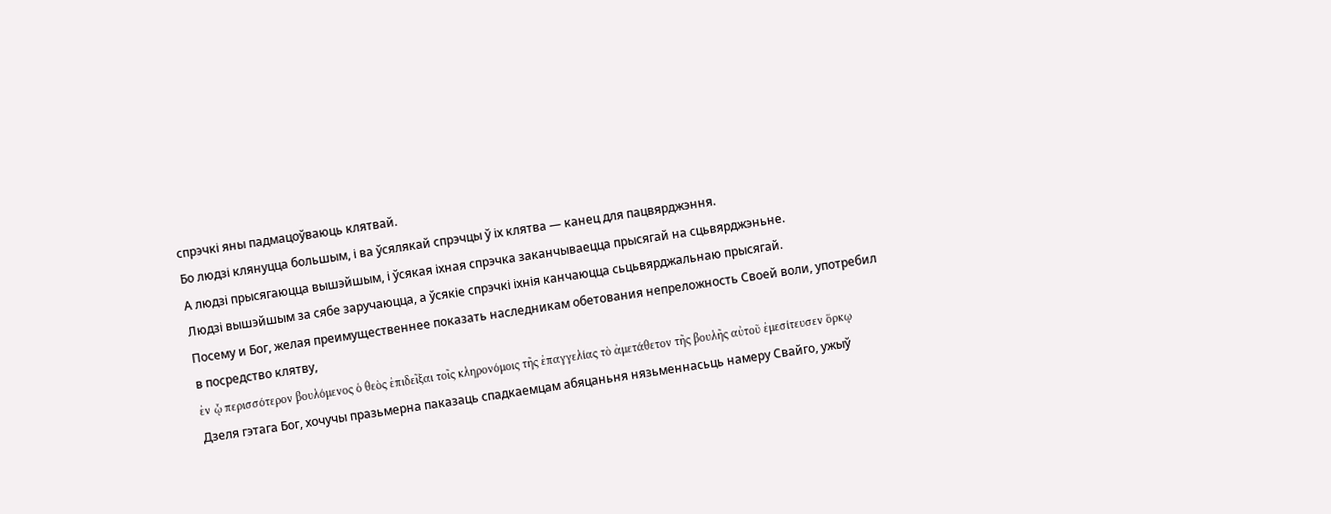спрэчкі яны падмацоўваюць клятвай.
Бо людзі клянуцца большым, і ва ўсялякай спрэчцы ў іх клятва — канец для пацвярджэння.
А людзі прысягаюцца вышэйшым, і ўсякая іхная спрэчка заканчываецца прысягай на сцьвярджэньне.
Людзі вышэйшым за сябе заручаюцца, а ўсякіе спрэчкі іхнія канчаюцца сьцьвярджальнаю прысягай.
Посему и Бог, желая преимущественнее показать наследникам обетования непреложность Своей воли, употребил в посредство клятву,
ἐν ᾧ περισσότερον βουλόμενος ὁ θεὸς ἐπιδεῖξαι τοῖς κληρονόμοις τῆς ἐπαγγελίας τὸ ἀμετάθετον τῆς βουλῆς αὐτοῦ ἐμεσίτευσεν ὅρκῳ
Дзеля гэтага Бог, хочучы празьмерна паказаць спадкаемцам абяцаньня нязьменнасьць намеру Свайго, ужыў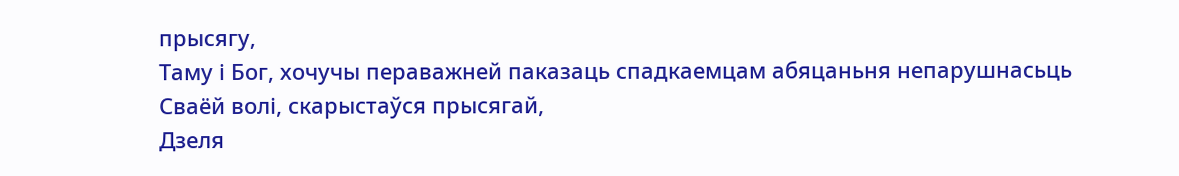прысягу,
Таму і Бог, хочучы пераважней паказаць спадкаемцам абяцаньня непарушнасьць Сваёй волі, скарыстаўся прысягай,
Дзеля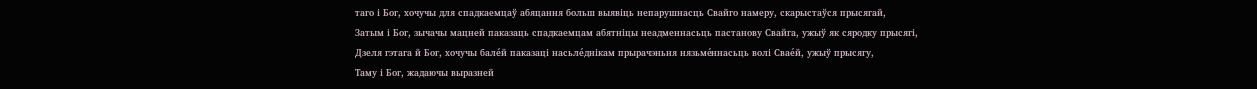таго і Бог, хочучы для спадкаемцаў абяцання больш выявіць непарушнасць Свайго намеру, скарыстаўся прысягай,
Затым і Бог, зычачы мацней паказаць спадкаемцам абятніцы неадменнасьць пастанову Свайга, ужыў як сяродку прысягі,
Дзеля гэтага й Бог, хочучы бале́й паказаці насьле́днікам прырачэньня нязьме́ннасьць волі Свае́й, ужыў прысягу,
Таму і Бог, жадаючы выразней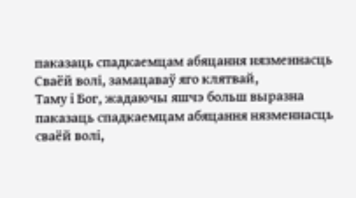паказаць спадкаемцам абяцання нязменнасць Сваёй волі, замацаваў яго клятвай,
Таму і Бог, жадаючы яшчэ больш выразна паказаць спадкаемцам абяцання нязменнасць сваёй волі,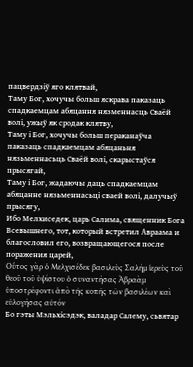пацвердзіў яго клятвай,
Таму Бог, хочучы больш яскрава паказаць спадкаемцам абяцання нязменнасць Сваёй волі, ужыў як сродак клятву,
Таму і Бог, хочучы больш пераканаўча паказаць спадкаемцам абяцаньня нязьменнасьць Сваёй волі, скарыстаўся прысягай,
Таму і Бог, жадаючы даць спадкаемцам абяцанне нязьменнасьці сваей волі, далучыў прысягу,
Ибо Мелхиседек, царь Салима, священник Бога Всевышнего, тот, который встретил Авраама и благословил его, возвращающегося после поражения царей,
Οὗτος γὰρ ὁ Μελχισέδεκ βασιλεὺς Σαλήμ ἱερεὺς τοῦ θεοῦ τοῦ ὑψίστου ὁ συναντήσας Ἀβραὰμ ὑποστρέφοντι ἀπὸ τῆς κοπῆς τῶν βασιλέων καὶ εὐλογήσας αὐτόν
Бо гэты Мэльхісэдэк, валадар Салему, сьвятар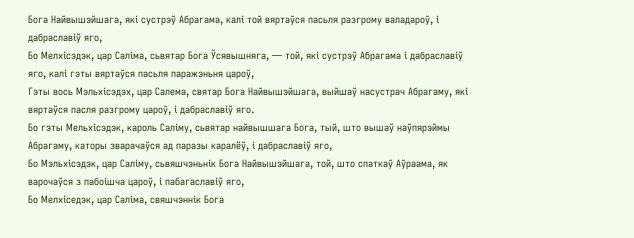Бога Найвышэйшага, які сустрэў Абрагама, калі той вяртаўся пасьля разгрому валадароў, і дабраславіў яго,
Бо Мелхісэдэк, цар Саліма, сьвятар Бога Ўсявышняга, — той, які сустрэў Абрагама і дабраславіў яго, калі гэты вяртаўся пасьля паражэньня цароў,
Гэты вось Мэльхісэдэх, цар Салема, святар Бога Найвышэйшага, выйшаў насустрач Абрагаму, які вяртаўся пасля разгрому цароў, і дабраславіў яго.
Бо гэты Мельхісэдэк, кароль Саліму, сьвятар найвышшага Бога, тый, што вышаў наўпярэймы Абрагаму, каторы зварачаўся ад паразы каралёў, і дабраславіў яго,
Бо Мэльхісэдэк, цар Саліму, сьвяшчэньнік Бога Найвышэйшага, той, што спаткаў Аўраама, як варочаўся з пабоішча цароў, і пабагаславіў яго,
Бо Мелхіседэк, цар Саліма, свяшчэннік Бога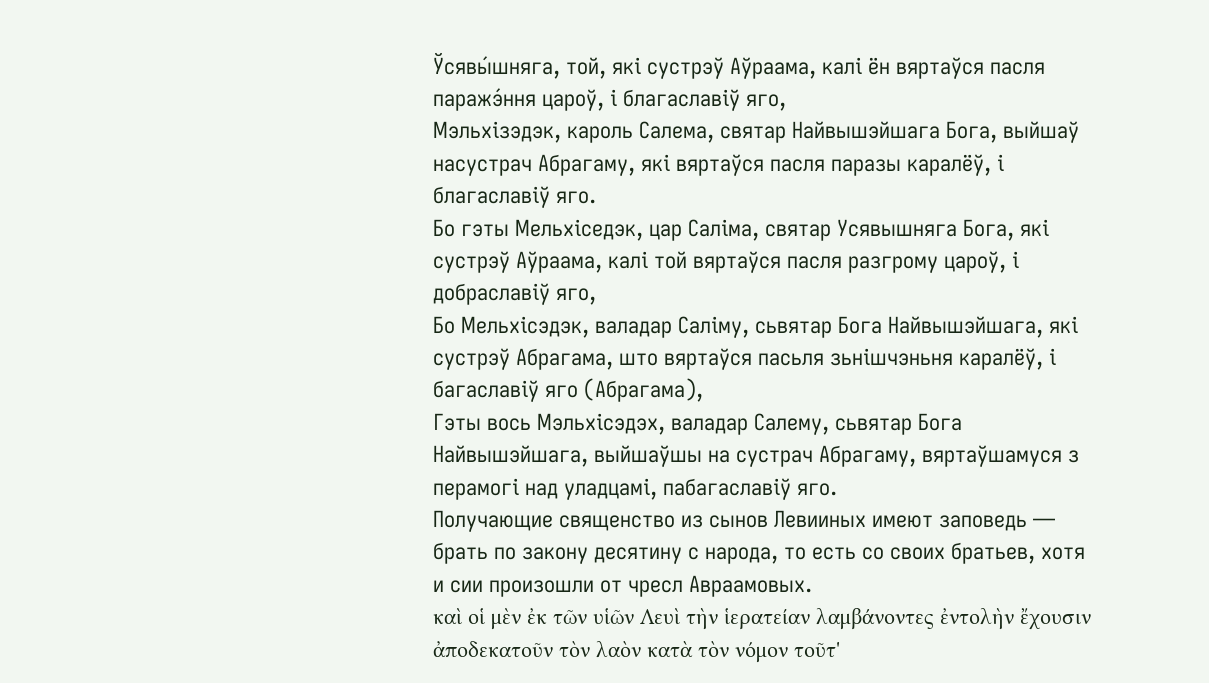Ўсявы́шняга, той, які сустрэў Аўраама, калі ён вяртаўся пасля паражэ́ння цароў, і благаславіў яго,
Мэльхізэдэк, кароль Салема, святар Найвышэйшага Бога, выйшаў насустрач Абрагаму, які вяртаўся пасля паразы каралёў, і благаславіў яго.
Бо гэты Мельхіседэк, цар Саліма, святар Усявышняга Бога, які сустрэў Аўраама, калі той вяртаўся пасля разгрому цароў, і добраславіў яго,
Бо Мельхісэдэк, валадар Саліму, сьвятар Бога Найвышэйшага, які сустрэў Абрагама, што вяртаўся пасьля зьнішчэньня каралёў, і багаславіў яго (Абрагама),
Гэты вось Мэльхісэдэх, валадар Салему, сьвятар Бога Найвышэйшага, выйшаўшы на сустрач Абрагаму, вяртаўшамуся з перамогі над уладцамі, пабагаславіў яго.
Получающие священство из сынов Левииных имеют заповедь — брать по закону десятину с народа, то есть со своих братьев, хотя и сии произошли от чресл Авраамовых.
καὶ οἱ μὲν ἐκ τῶν υἱῶν Λευὶ τὴν ἱερατείαν λαμβάνοντες ἐντολὴν ἔχουσιν ἀποδεκατοῦν τὸν λαὸν κατὰ τὸν νόμον τοῦτ'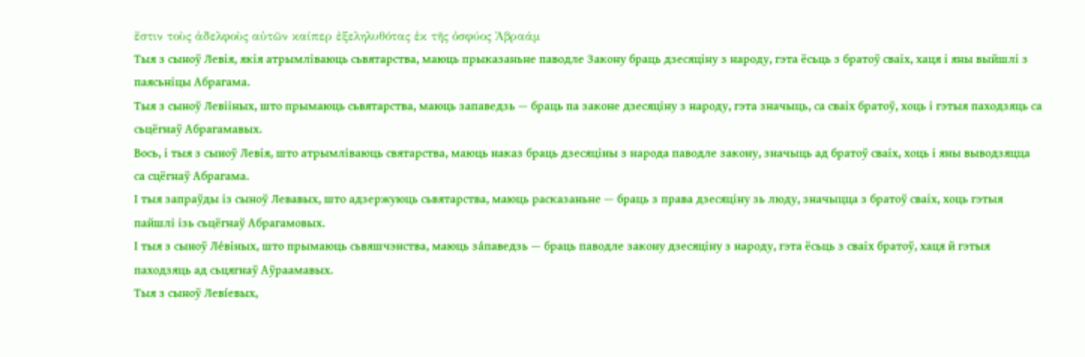ἔστιν τοὺς ἀδελφοὺς αὐτῶν καίπερ ἐξεληλυθότας ἐκ τῆς ὀσφύος Ἀβραάμ
Тыя з сыноў Левія, якія атрымліваюць сьвятарства, маюць прыказаньне паводле Закону браць дзесяціну з народу, гэта ёсьць з братоў сваіх, хаця і яны выйшлі з паясьніцы Абрагама.
Тыя з сыноў Левііных, што прымаюць сьвятарства, маюць запаведзь — браць па законе дзесяціну з народу, гэта значыць, са сваіх братоў, хоць і гэтыя паходзяць са сьцёгнаў Абрагамавых.
Вось, і тыя з сыноў Левія, што атрымліваюць святарства, маюць наказ браць дзесяціны з народа паводле закону, значыць ад братоў сваіх, хоць і яны выводзяцца са сцёгнаў Абрагама.
І тыя запраўды із сыноў Левавых, што адзержуюць сьвятарства, маюць расказаньне — браць з права дзесяціну зь люду, значыцца з братоў сваіх, хоць гэтыя пайшлі ізь сьцёгнаў Абрагамовых.
І тыя з сыноў Ле́віных, што прымаюць сьвяшчэнства, маюць за́паведзь — браць паводле закону дзесяціну з народу, гэта ёсьць з сваіх братоў, хаця й гэтыя паходзяць ад сьцягнаў Аўраамавых.
Тыя з сыноў Левíевых,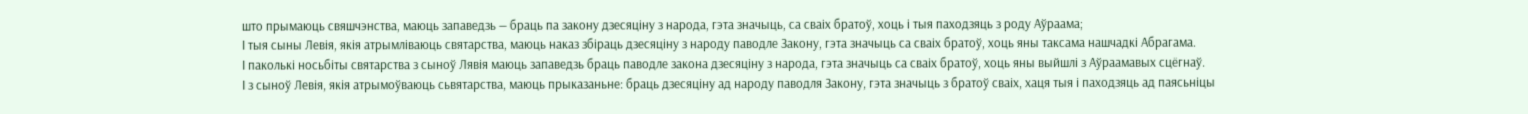што прымаюць свяшчэнства, маюць запаведзь — браць па закону дзесяціну з народа, гэта значыць, са сваіх братоў, хоць і тыя паходзяць з роду Аўраама;
І тыя сыны Левія, якія атрымліваюць святарства, маюць наказ збіраць дзесяціну з народу паводле Закону, гэта значыць са сваіх братоў, хоць яны таксама нашчадкі Абрагама.
І паколькі носьбіты святарства з сыноў Лявія маюць запаведзь браць паводле закона дзесяціну з народа, гэта значыць са сваіх братоў, хоць яны выйшлі з Аўраамавых сцёгнаў.
І з сыноў Левія, якія атрымоўваюць сьвятарства, маюць прыказаньне: браць дзесяціну ад народу паводля Закону, гэта значыць з братоў сваіх, хаця тыя і паходзяць ад паясьніцы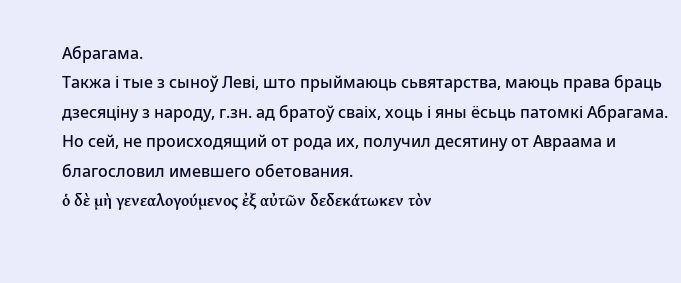Абрагама.
Такжа і тые з сыноў Леві, што прыймаюць сьвятарства, маюць права браць дзесяціну з народу, г.зн. ад братоў сваіх, хоць і яны ёсьць патомкі Абрагама.
Но сей, не происходящий от рода их, получил десятину от Авраама и благословил имевшего обетования.
ὁ δὲ μὴ γενεαλογούμενος ἐξ αὐτῶν δεδεκάτωκεν τὸν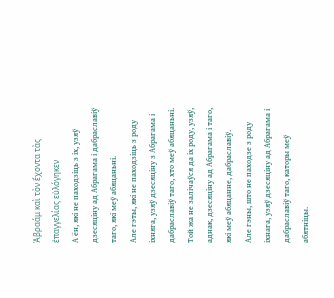Ἀβραάμ καὶ τὸν ἔχοντα τὰς ἐπαγγελίας εὐλόγηκεν
А ён, які не паходзіць з іх, узяў дзесяціну ад Абрагама і дабраславіў таго, які меў абяцаньні.
Але гэты, які не паходзіць з роду іхняга, узяў дзесяціну з Абрагама і дабраславіў таго, хто меў абяцаньні.
Той жа не залічаўся да іх роду, узяў, аднак, дзесяціну ад Абрагама і таго, які меў абяцанне, дабраславіў.
Але гэны, што не паходзе з роду іхнага, узяў дзесяціну ад Абрагама і дабраславіў таго, каторы меў абятніцы.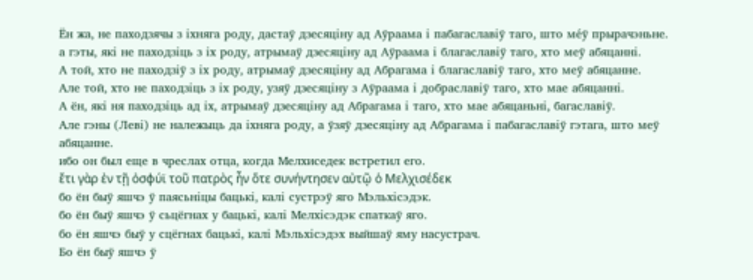Ён жа, не паходзячы з іхняга роду, дастаў дзесяціну ад Аўраама і пабагаславіў таго, што ме́ў прырачэньне.
а гэты, які не паходзіць з іх роду, атрымаў дзесяціну ад Аўраама і благаславіў таго, хто меў абяцанні.
А той, хто не паходзіў з іх роду, атрымаў дзесяціну ад Абрагама і благаславіў таго, хто меў абяцанне.
Але той, хто не паходзіць з іх роду, узяў дзесяціну з Аўраама і добраславіў таго, хто мае абяцанні.
А ён, які ня паходзіць ад іх, атрымаў дзесяціну ад Абрагама і таго, хто мае абяцаньні, багаславіў.
Але гэны (Леві) не належыць да іхняга роду, а ўзяў дзесяціну ад Абрагама і пабагаславіў гэтага, што меў абяцанне.
ибо он был еще в чреслах отца, когда Мелхиседек встретил его.
ἔτι γὰρ ἐν τῇ ὀσφύϊ τοῦ πατρὸς ἦν ὅτε συνήντησεν αὐτῷ ὁ Μελχισέδεκ
бо ён быў яшчэ ў паясьніцы бацькі, калі сустрэў яго Мэльхісэдэк.
бо ён быў яшчэ ў сьцёгнах у бацькі, калі Мелхісэдэк спаткаў яго.
бо ён яшчэ быў у сцёгнах бацькі, калі Мэльхісэдэх выйшаў яму насустрач.
Бо ён быў яшчэ ў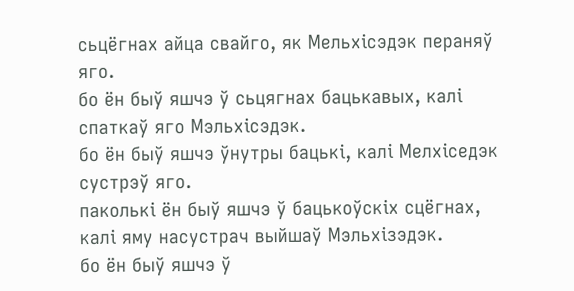сьцёгнах айца свайго, як Мельхісэдэк пераняў яго.
бо ён быў яшчэ ў сьцягнах бацькавых, калі спаткаў яго Мэльхісэдэк.
бо ён быў яшчэ ўнутры бацькі, калі Мелхіседэк сустрэў яго.
паколькі ён быў яшчэ ў бацькоўскіх сцёгнах, калі яму насустрач выйшаў Мэльхізэдэк.
бо ён быў яшчэ ў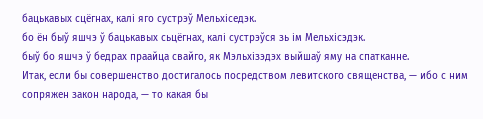бацькавых сцёгнах, калі яго сустрэў Мельхіседэк.
бо ён быў яшчэ ў бацькавых сьцёгнах, калі сустрэўся зь ім Мельхісэдэк.
быў бо яшчэ ў бедрах праайца свайго, як Мэльхізэдэх выйшаў яму на спатканне.
Итак, если бы совершенство достигалось посредством левитского священства, — ибо с ним сопряжен закон народа, — то какая бы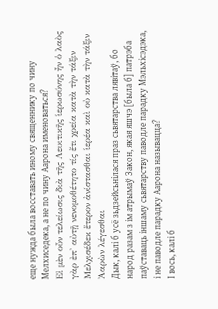еще нужда была восставать иному священнику по чину Мелхиседека, а не по чину Аарона именоваться?
Εἰ μὲν οὖν τελείωσις διὰ τῆς Λευιτικῆς ἱερωσύνης ἦν ὁ λαὸς γὰρ ἐπ' αὐτῇ νενομοθέτητο τίς ἔτι χρεία κατὰ τὴν τάξιν Μελχισέδεκ ἕτερον ἀνίστασθαι ἱερέα καὶ οὐ κατὰ τὴν τάξιν Ἀαρὼν λέγεσθαι
Дык, калі б усё зьдзейсьнілася праз сьвятарства лявітаў, бо народ разам з ім атрымаў Закон, якая яшчэ [была б] патрэба паўставаць іншаму сьвятарству паводле парадку Мэльхісэдэка, і не паводле парадку Аарона называцца?
І вось, калі б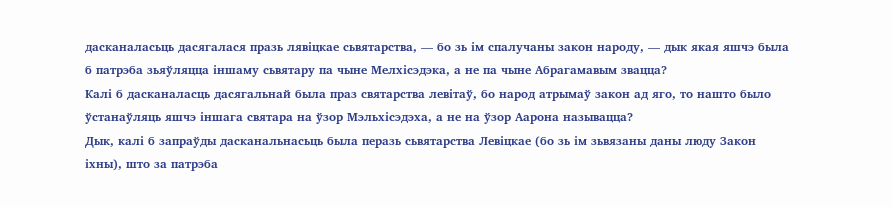дасканаласьць дасягалася празь лявіцкае сьвятарства, — бо зь ім спалучаны закон народу, — дык якая яшчэ была б патрэба зьяўляцца іншаму сьвятару па чыне Мелхісэдэка, а не па чыне Абрагамавым звацца?
Калі б дасканаласць дасягальнай была праз святарства левітаў, бо народ атрымаў закон ад яго, то нашто было ўстанаўляць яшчэ іншага святара на ўзор Мэльхісэдэха, а не на ўзор Аарона называцца?
Дык, калі б запраўды дасканальнасьць была перазь сьвятарства Левіцкае (бо зь ім зьвязаны даны люду Закон іхны), што за патрэба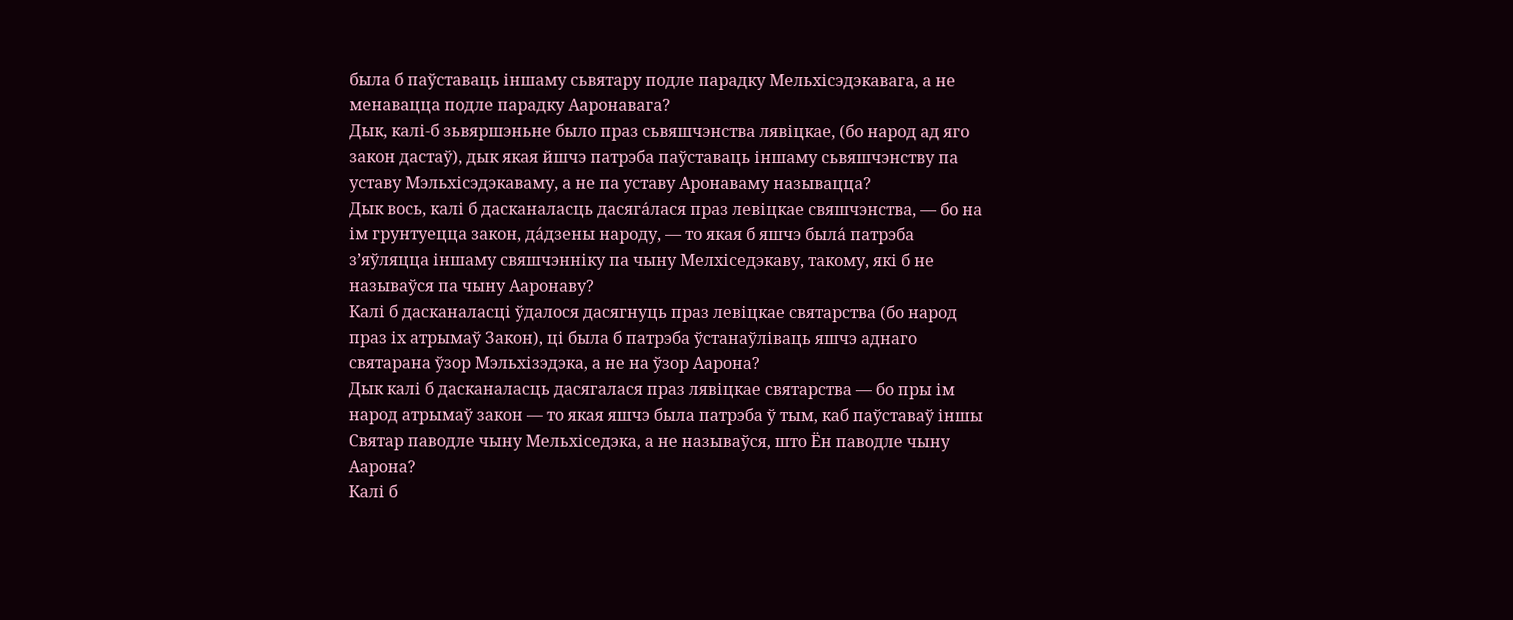была б паўставаць іншаму сьвятару подле парадку Мельхісэдэкавага, а не менавацца подле парадку Ааронавага?
Дык, калі-б зьвяршэньне было праз сьвяшчэнства лявіцкае, (бо народ ад яго закон дастаў), дык якая йшчэ патрэба паўставаць іншаму сьвяшчэнству па уставу Мэльхісэдэкаваму, а не па уставу Аронаваму называцца?
Дык вось, калі б дасканаласць дасяга́лася праз левіцкае свяшчэнства, — бо на ім грунтуецца закон, да́дзены народу, — то якая б яшчэ была́ патрэба з’яўляцца іншаму свяшчэнніку па чыну Мелхіседэкаву, такому, які б не называўся па чыну Ааронаву?
Калі б дасканаласці ўдалося дасягнуць праз левіцкае святарства (бо народ праз іх атрымаў Закон), ці была б патрэба ўстанаўліваць яшчэ аднаго святарана ўзор Мэльхізэдэка, а не на ўзор Аарона?
Дык калі б дасканаласць дасягалася праз лявіцкае святарства — бо пры ім народ атрымаў закон — то якая яшчэ была патрэба ў тым, каб паўставаў іншы Святар паводле чыну Мельхіседэка, а не называўся, што Ён паводле чыну Аарона?
Калі б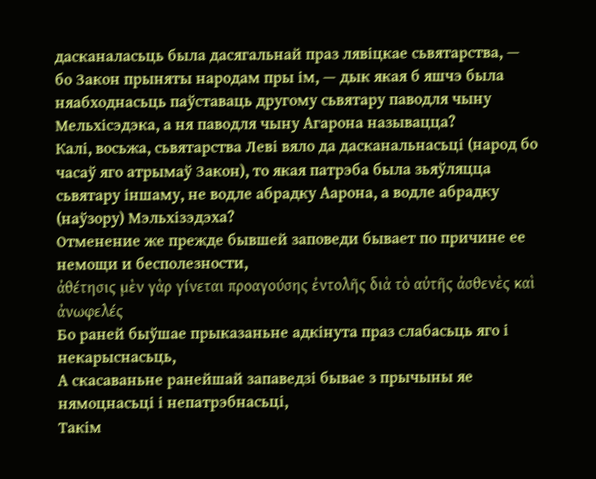дасканаласьць была дасягальнай праз лявіцкае сьвятарства, — бо Закон прыняты народам пры ім, — дык якая б яшчэ была няабходнасьць паўставаць другому сьвятару паводля чыну Мельхісэдэка, а ня паводля чыну Агарона называцца?
Калі, восьжа, сьвятарства Леві вяло да дасканальнасьці (народ бо часаў яго атрымаў Закон), то якая патрэба была зьяўляцца сьвятару іншаму, не водле абрадку Аарона, а водле абрадку (наўзору) Мэльхізэдэха?
Отменение же прежде бывшей заповеди бывает по причине ее немощи и бесполезности,
ἀθέτησις μὲν γὰρ γίνεται προαγούσης ἐντολῆς διὰ τὸ αὐτῆς ἀσθενὲς καὶ ἀνωφελές
Бо раней быўшае прыказаньне адкінута праз слабасьць яго і некарыснасьць,
А скасаваньне ранейшай запаведзі бывае з прычыны яе нямоцнасьці і непатрэбнасьці,
Такім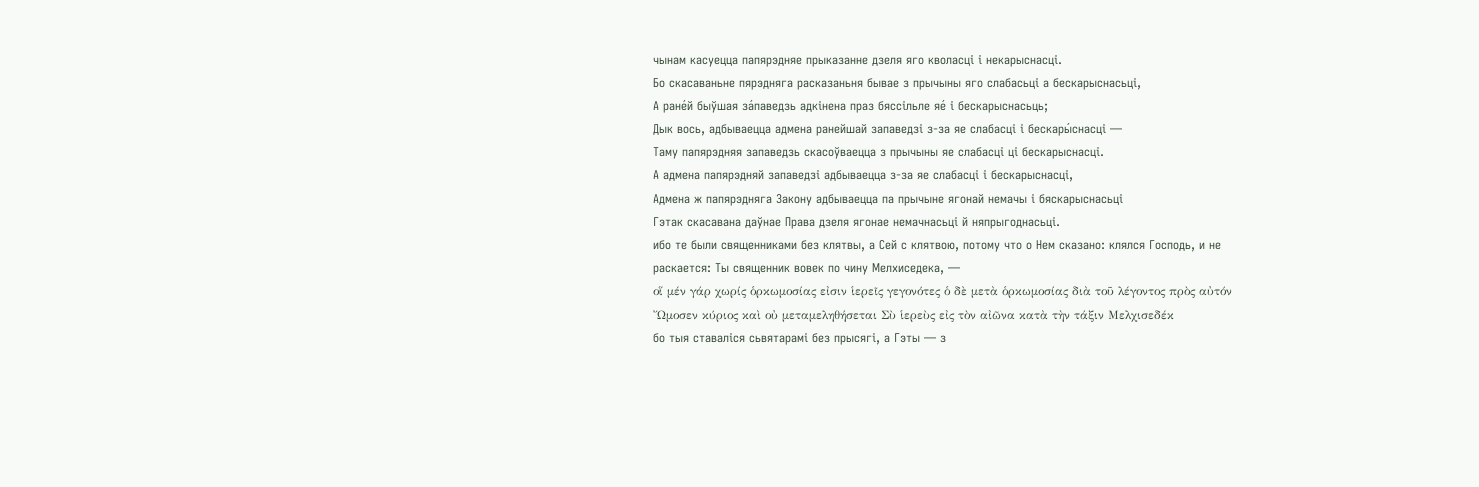чынам касуецца папярэдняе прыказанне дзеля яго кволасці і некарыснасці.
Бо скасаваньне пярэдняга расказаньня бывае з прычыны яго слабасьці а бескарыснасьці,
А ране́й быўшая за́паведзь адкінена праз бяссільле яе́ і бескарыснасьць;
Дык вось, адбываецца адмена ранейшай запаведзі з-за яе слабасці і бескары́снасці —
Таму папярэдняя запаведзь скасоўваецца з прычыны яе слабасці ці бескарыснасці.
А адмена папярэдняй запаведзі адбываецца з-за яе слабасці і бескарыснасці,
Адмена ж папярэдняга Закону адбываецца па прычыне ягонай немачы і бяскарыснасьці
Гэтак скасавана даўнае Права дзеля ягонае немачнасьці й няпрыгоднасьці.
ибо те были священниками без клятвы, а Сей с клятвою, потому что о Нем сказано: клялся Господь, и не раскается: Ты священник вовек по чину Мелхиседека, —
οἵ μέν γάρ χωρίς ὁρκωμοσίας εἰσιν ἱερεῖς γεγονότες ὁ δὲ μετὰ ὁρκωμοσίας διὰ τοῦ λέγοντος πρὸς αὐτόν Ὤμοσεν κύριος καὶ οὐ μεταμεληθήσεται Σὺ ἱερεὺς εἰς τὸν αἰῶνα κατὰ τὴν τάξιν Μελχισεδέκ
бо тыя ставаліся сьвятарамі без прысягі, а Гэты — з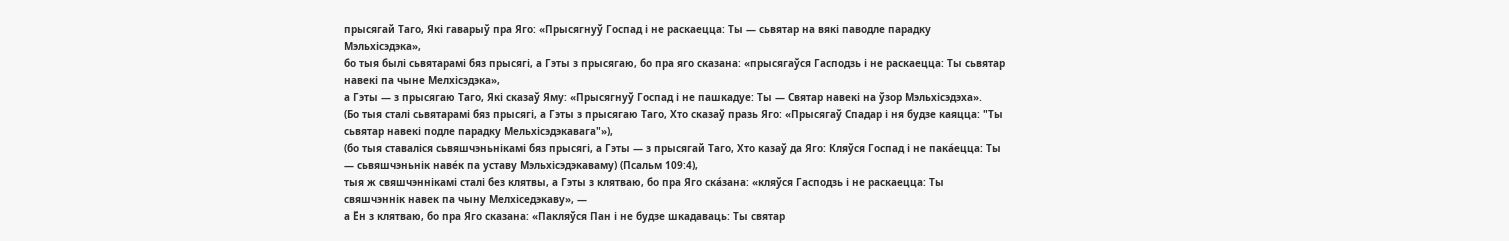прысягай Таго, Які гаварыў пра Яго: «Прысягнуў Госпад і не раскаецца: Ты — сьвятар на вякі паводле парадку Мэльхісэдэка»,
бо тыя былі сьвятарамі бяз прысягі, а Гэты з прысягаю, бо пра яго сказана: «прысягаўся Гасподзь і не раскаецца: Ты сьвятар навекі па чыне Мелхісэдэка»,
а Гэты — з прысягаю Таго, Які сказаў Яму: «Прысягнуў Госпад і не пашкадуе: Ты — Святар навекі на ўзор Мэльхісэдэха».
(Бо тыя сталі сьвятарамі бяз прысягі, а Гэты з прысягаю Таго, Хто сказаў празь Яго: «Прысягаў Спадар і ня будзе каяцца: "Ты сьвятар навекі подле парадку Мельхісэдэкавага"»),
(бо тыя ставаліся сьвяшчэньнікамі бяз прысягі, а Гэты — з прысягай Таго, Хто казаў да Яго: Кляўся Госпад і не пака́ецца: Ты — сьвяшчэньнік наве́к па уставу Мэльхісэдэкаваму) (Псальм 109:4),
тыя ж свяшчэннікамі сталі без клятвы, а Гэты з клятваю, бо пра Яго ска́зана: «кляўся Гасподзь і не раскаецца: Ты свяшчэннік навек па чыну Мелхіседэкаву», —
а Ён з клятваю, бо пра Яго сказана: «Пакляўся Пан і не будзе шкадаваць: Ты святар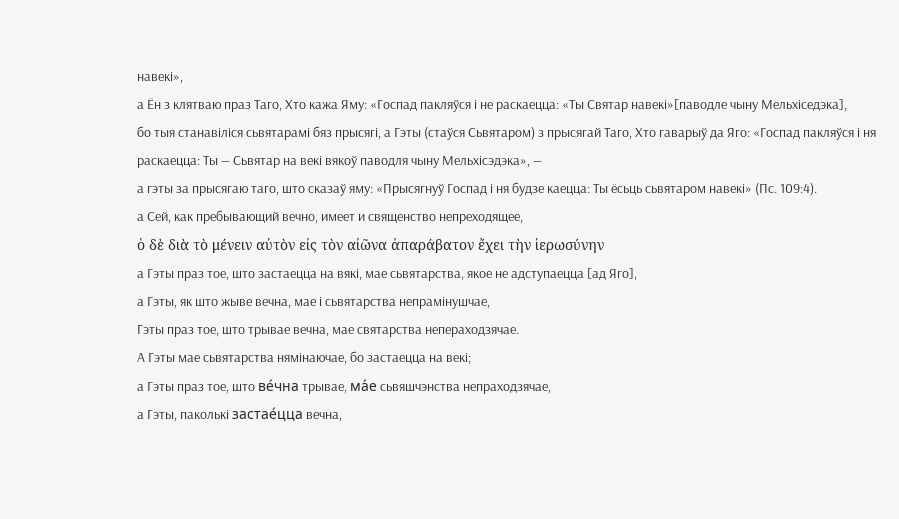навекі»,
а Ён з клятваю праз Таго, Хто кажа Яму: «Госпад пакляўся і не раскаецца: «Ты Святар навекі»[паводле чыну Мельхіседэка],
бо тыя станавіліся сьвятарамі бяз прысягі, а Гэты (стаўся Сьвятаром) з прысягай Таго, Хто гаварыў да Яго: «Госпад пакляўся і ня раскаецца: Ты — Сьвятар на векі вякоў паводля чыну Мельхісэдэка», —
а гэты за прысягаю таго, што сказаў яму: «Прысягнуў Госпад і ня будзе каецца: Ты ёсьць сьвятаром навекі» (Пс. 109:4).
а Сей, как пребывающий вечно, имеет и священство непреходящее,
ὁ δὲ διὰ τὸ μένειν αὐτὸν εἰς τὸν αἰῶνα ἀπαράβατον ἔχει τὴν ἱερωσύνην
а Гэты праз тое, што застаецца на вякі, мае сьвятарства, якое не адступаецца [ад Яго],
а Гэты, як што жыве вечна, мае і сьвятарства непрамінушчае,
Гэты праз тое, што трывае вечна, мае святарства непераходзячае.
А Гэты мае сьвятарства нямінаючае, бо застаецца на векі;
а Гэты праз тое, што ве́чна трывае, ма́е сьвяшчэнства непраходзячае,
а Гэты, паколькі застае́цца вечна,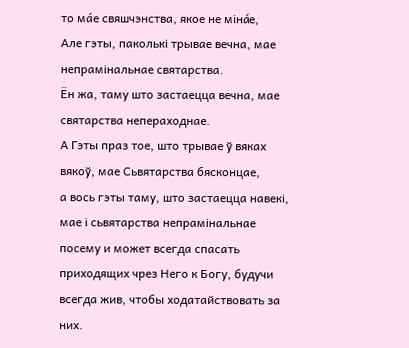то ма́е свяшчэнства, якое не міна́е,
Але гэты, паколькі трывае вечна, мае непрамінальнае святарства.
Ён жа, таму што застаецца вечна, мае святарства непераходнае.
А Гэты праз тое, што трывае ў вяках вякоў, мае Сьвятарства бясконцае,
а вось гэты таму, што застаецца навекі, мае і сьвятарства непрамінальнае
посему и может всегда спасать приходящих чрез Него к Богу, будучи всегда жив, чтобы ходатайствовать за них.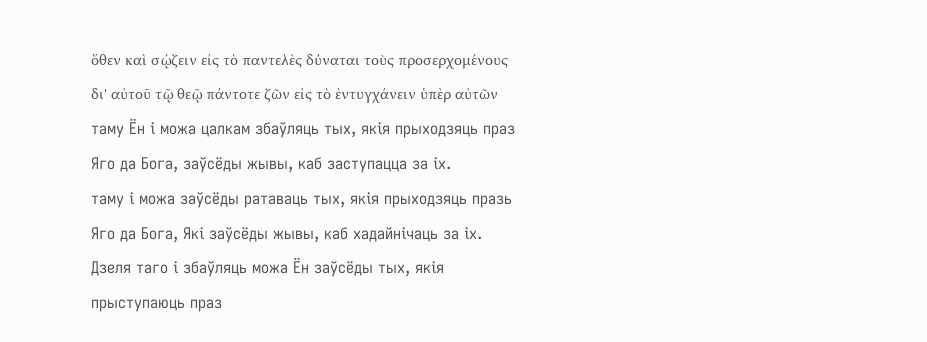ὅθεν καὶ σῴζειν εἰς τὸ παντελὲς δύναται τοὺς προσερχομένους δι' αὐτοῦ τῷ θεῷ πάντοτε ζῶν εἰς τὸ ἐντυγχάνειν ὑπὲρ αὐτῶν
таму Ён і можа цалкам збаўляць тых, якія прыходзяць праз Яго да Бога, заўсёды жывы, каб заступацца за іх.
таму і можа заўсёды ратаваць тых, якія прыходзяць празь Яго да Бога, Які заўсёды жывы, каб хадайнічаць за іх.
Дзеля таго і збаўляць можа Ён заўсёды тых, якія прыступаюць праз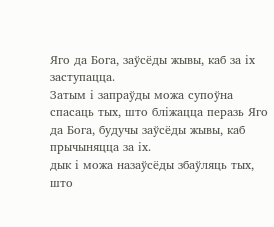Яго да Бога, заўсёды жывы, каб за іх заступацца.
Затым і запраўды можа супоўна спасаць тых, што бліжацца перазь Яго да Бога, будучы заўсёды жывы, каб прычыняцца за іх.
дык і можа назаўсёды збаўляць тых, што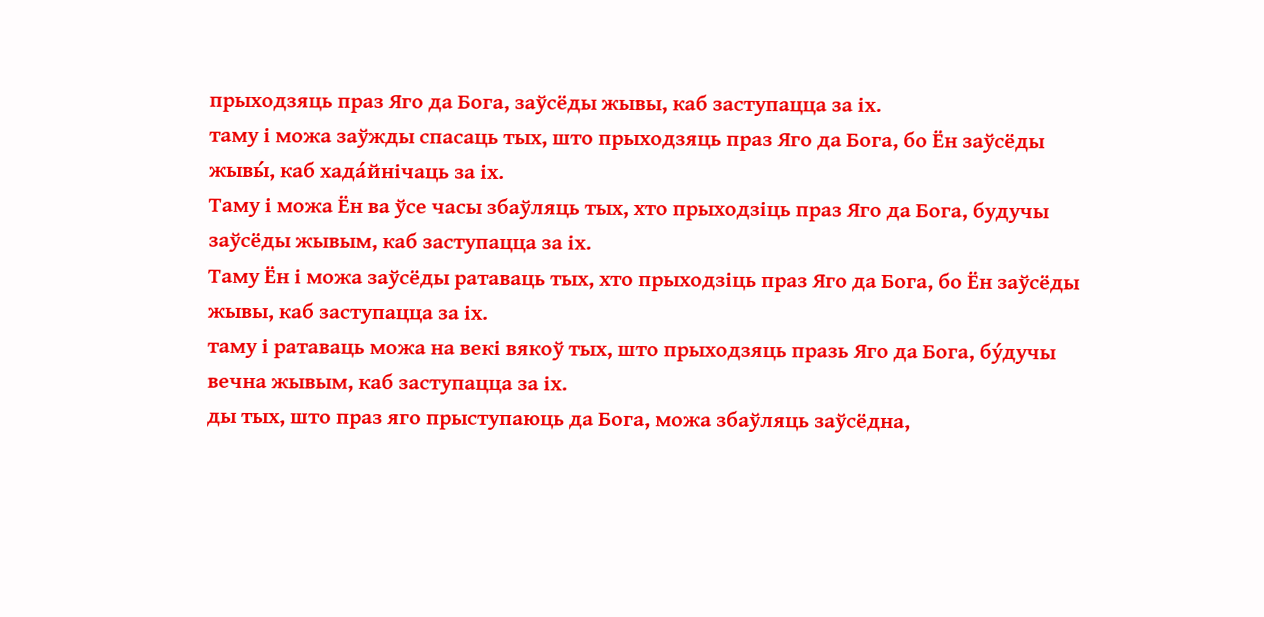прыходзяць праз Яго да Бога, заўсёды жывы, каб заступацца за іх.
таму і можа заўжды спасаць тых, што прыходзяць праз Яго да Бога, бо Ён заўсёды жывы́, каб хада́йнічаць за іх.
Таму і можа Ён ва ўсе часы збаўляць тых, хто прыходзіць праз Яго да Бога, будучы заўсёды жывым, каб заступацца за іх.
Таму Ён і можа заўсёды ратаваць тых, хто прыходзіць праз Яго да Бога, бо Ён заўсёды жывы, каб заступацца за іх.
таму і ратаваць можа на векі вякоў тых, што прыходзяць празь Яго да Бога, бу́дучы вечна жывым, каб заступацца за іх.
ды тых, што праз яго прыступаюць да Бога, можа збаўляць заўсёдна,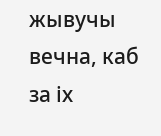жывучы вечна, каб за іх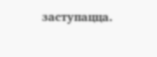заступацца.